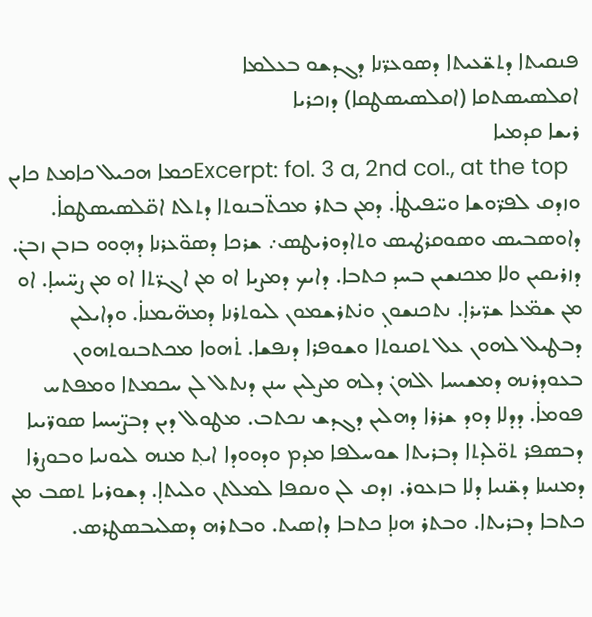ܦܢܩܝܬܐ ܕܬܫ̈ܥܝܬܐ ܕܣܘܥܪ̈ܢܐ ܕܓܕܫܘ ܒܥܠܡܐ
ܐܩܠܣܝܣܬܩܐ (ܐܩܠܣܝܣܛܩܐ) ܕܙܟܪܝܐ
ܪܝܫܐ ܩܕܡܝܐ
  Excerpt: fol. 3 a, 2nd col., at the topܟܡܐ ܗܟܝܠ ܟܐܡܬ ܟܐܝܢ ܘܙܕܩ ܠܦܪ̈ܘܫܐ ܘܚ̈ܦܝܛܐ̇. ܕܡܢ ܒܬܪ ܡܟܬ̈ܒܢܘܬܐ ܕܬܠܬ ܐܩ̈ܠܣܝܣܛܩܐ̇. ܕܐܘܣܒܝܣ ܘܣܘܩܪܛܝܣ ܘܬܐܕܘܪܝܛܣ܇ ܫܪܟܐ ܕܣܘ̈ܥܪܢܐ ܕܗ̣ܘܘ ܒܙܒܢ ܙܒܢ̇. ܕܙܪܝܩܝܢ ܘܠܐ ܡܟܢܫܝܢ ܒܚܕ ܟܬܒܐ. ܕܐܝܟ ܕܡܨܝܐ ܐܘ ܡܢ ܐܓܪ̈ܬܐ ܐܘ ܡܢ ܨܚ̈ܚܐ̣. ܐܘ ܡܢ ܫܡ̈ܥܐ ܫܪ̈ܝܪܐ̣. ܢܬܟܢܫܘܢ̣ ܘܢ̇ܬܪܫܡܘܢ ܠܝܘܬܪܢܐ ܕܡܗ̈ܝܡܢܐ̇. ܘܕܐܝܠܝܢ ܕܒܛܝܠ ܠܗܘܢ ܥܠ ܬܩܢܘܬܐ ܘܫܘܦܪܐ ܕܢܦܫܐ. ܬ̇ܗܘܐ ܡܟܬܒܢܘܬܗܘܢ ܒܥܘܕܪܢܗ ܕܡܫܝܚܐ ܐܠܗܢ̇ ܕܠܗ ܡܨܠܝܢ ܚܢܢ ܕܢܬܠ ܠܢ ܚܟܡܬܐ ܘܡܦܬܚ ܦܘܡܐ̇. ܕܕܠܐ ܕܘܕ ܫܪܪܐ ܕܗܠܝܢ ܕܓܕܫ ܢܟܬܒ. ܡܛܘܠ ܕܝܢ ܕܒܨ̈ܚܚܐ ܣܘܪ̈ܝܝܐ ܕܒܣܦܪ ܬܘ̈ܠܕܬܐ ܕܒܪܝܬܐ ܫܘܚܠܦܐ ܡܕܡ ܘܕܘܘܕܐ ܐܝܬ݂ ܡܢܗ ܠܝܘܢܝܐ ܘܒܘܨܪܐ ܕܡܢܝܢܐ ܕܫ̈ܢܝܐ ܕܠܐ ܒܙܥܘܪ. ܙܕܩ ܠܢ ܘܢܩܦܐ ܠܡܠܬܢ ܘܠܝܬܐ̣. ܕܫܘܪܝܐ ܬܣܒ ܡܢ ܟܬܒܐ ܕܒܪܝܬܐ. ܘܒܬܪ ܗܢܐ̣ ܟܬܒܐ ܕܐܣܝܬ. ܘܒܬܪܗ ܕܣܠܝܒܣܛܪܣ.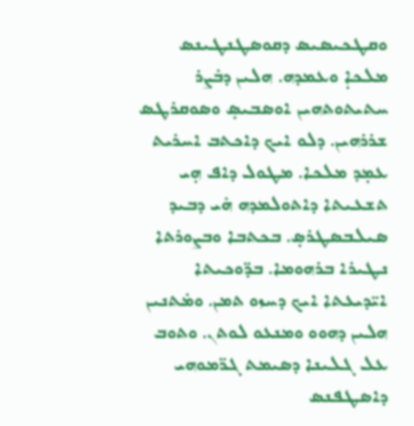ܘܩܛܟܝܣܝܣ ܕܩܘܣܛܢܛܝܢܣ ܡܠܟܐ̣ ܘܥܡܕܗ. ܗܠܝܢ ܕܒ̇ܨܪ ܚܬܝܬܘܬܗܝܢ ܐܘܣܒܝܣ̣ ܘܣܘܩܪܛܣ ܫܪܪܗܝܢ. ܕܠܘ ܐܝܟ ܕܐܟܬܒ ܐܚܪܝܬ ܥܡ̣ܕ ܡܠܟܐ. ܡܛܘܠ ܕܐܦ ܗ̣ܝ ܬܫܥܝܬܐ ܕܐܬܘܠܡܕܗ ܗ̇ܝ ܕܒܝܕ ܣܝܠܒܣܛܪܣ̣. ܒܟܬܒܐ ܘܒܨܘܪܬܐ ܢܛܝܪܐ ܒܪܗܘܡܐ. ܒܕ̈ܘܟܝܬܐ ܐܝ̈ܕܝܥܬܐ ܐܝܟ ܕܚܙܘ ܬܡܢ. ܘܡ̇ܬܢܝܢ ܗܠܝܢ ܕܗܘܘ ܘܡܢܥܘ ܠܘܬܢ. ܘܬܘܒ ܥܠ ܓܠܝܢܐ ܕܣܝܡܬ ܓܪ̈ܡܘܗܝ ܕܐܣܛܦܢܣ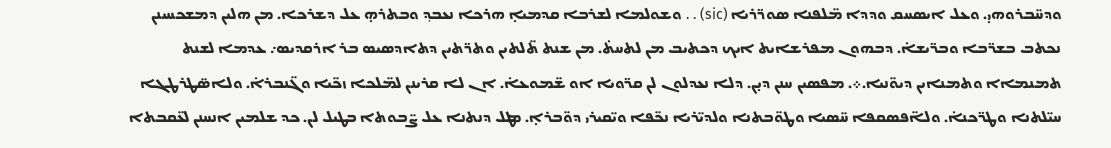ܘܕܚ̈ܒܪܘܗܝ̣. ܘܥܠ ܐܝܣܚܩ ܘܕܕܐ ܡ̈ܠܦܢܐ ܣܘܪ̈ܪܝܐ (sic) . . ܘܫܘܠܡܐ ܠܫܪܒܐ ܩܕܡܝܐ̣ ܗܪܟܐ ܢܥܒܕ݂ ܘܒܬܪܗ̣ ܥܠ ܕܫܪܟܐ. ܡܢ ܗܠܝܢ ܕܡܫܟܚܝܢܢ ܢܟܬܒ ܒܫܪ̈ܒܐ ܘܒܪ̈ܝܫܐ̇. ܕܒܗܘܢ ܡܦܪܫܐܝܬ ܐܝܟ ܕܟܬܝܒ ܡܢ ܠܬܚܬ̇. ܡܢ ܫܢܬ ܬ̈ܠܬܝܢ ܘܬܪ̈ܬܝܢ ܕܬܐܕܣܝܣ ܒܪ ܐܪܩܕܝܣ܇ ܥܕܡܐ ܠܫܢܬ ܬܡܢܡܐܐ ܘܬܡܢܐܝܢ ܕܝܘ̈ܢܝܐ.܀. ܡܦܣܝܢ ܚܢܢ ܕܝ̣ܢ. ܕܠܐ ܢܥܕܠܘܢ ܠܢ ܩܪ̈ܘܝܐ ܐܘ ܫ̈ܡܘܥܐ̇. ܐܢ ܠܐ ܩܪܝܢܢ ܠܡ̈ܠܟܐ ܙܟ̈ܝܐ ܘܓ̈ܢܒܪܐ̇. ܘܠܐܣ̈ܛܪܛܓܐ ܚܝ̈ܠܬܢܐ ܘܛܪ̈ܟܢܐ̇. ܘܠܐ̈ܦܣܩܦܐ ܚ̈ܣܝܐ ܘܛܘ̈ܒܬܢܐ ܘܠܕܝ̈ܪܝܐ ܢܟ̈ܦܐ ܘܝ̈ܩܝܪܝ ܕܘ̈ܒܪܐ̣. ܡܛܠ ܕܢܬܢܐ ܥܠ ܨ̈ܒܘܬܐ ܒܛܝܠ ܠܢ. ܟܕ ܫܠܡܝܢ ܐܢܚܢܢ ܠܥ̈ܩܒܬܐ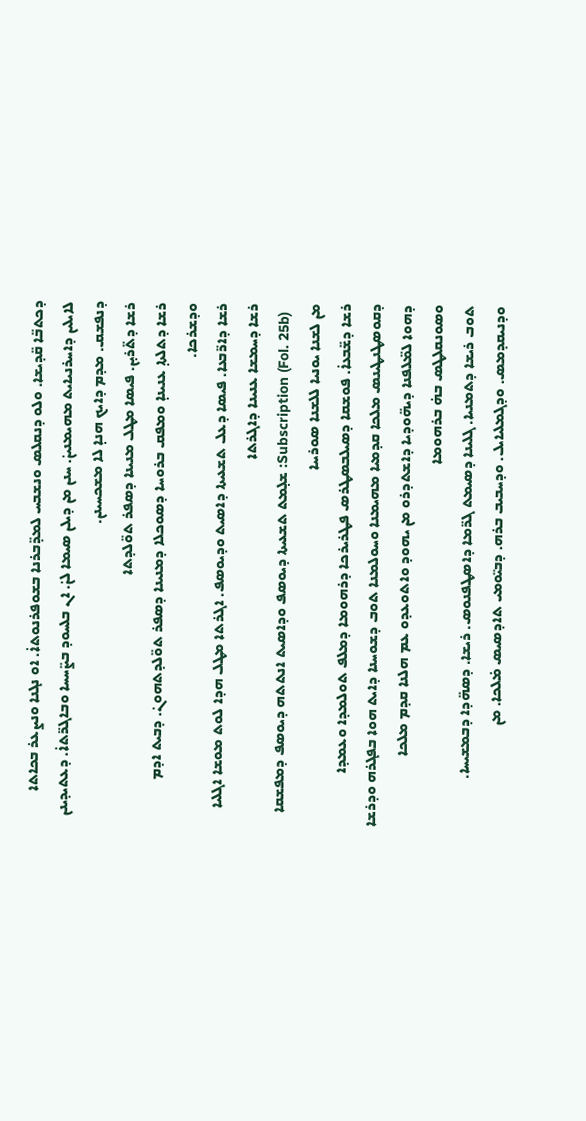ܕܟܬܒ̈ܐ ܩ̈ܕܝܫܐ. ܘܠܘ ܕܢܩܠܣ ܘܢܫܒܚ ܠܡܕ̈ܒܪܢܐ ܒܫܘܦܪܢܘܬܐ̇. ܐܘ ܢܓܢܐ ܘܢܨܥܪ ܒܟܐܬܐ ܠܐܝܠܝܢ ܕܐܚܪܢܝܐܝܬ ܡܗܝܡܢܝܢ̇. ܚܢܢ ܡܢ ܕܝܠܢ ܣܝܡܐ ܠܢ̇. ܐܢ ܒܠܚܘܕ ܒܨ̈ܚܚܐ ܘܒܐܓܪ̈ܬܐ̇. ܕܥܬܝܕܝܢܢ ܕܢܦܫܩ. ܡܕܡ ܕܐܝܟ ܗܢܐ̣ ܠܐ ܡܫܟܚܝܢܢ.
ܪܫܐ ܕܬ̈ܪܝ̣ܢ. ܦܝܣܐ ܡܛܠ ܡܢܝܢܐ ܕܣܦܪ ܬܘ̈ܠܕܬܐ
ܪܫܐ ܕܬܠܬܐ̣ ܥܢܝܢܐ̣ ܘܡܦܩ ܒܪܘܚܐ ܕܣܘܟܠܐ ܕܡܢܝܢܐ ܕܣܦܪ ܬܘ̈ܠܕܬܗܘܢ̇. ܕܒܝܬ ܐܕܡ ܘܕܫܪܟܐ.
ܪܫܐ ܕܐܪ̈ܒܥܐ. ܦܝܣܐ ܕܥܠ ܬܫܥܝܬܐ ܕܐܣܝܬ ܘܕܝܘܣܦ. ܐܓܪܬܐ ܡܛܠ ܗܕܐ ܠܘܬ ܡܘܫܐ ܐܓܠܝܐ
ܪܫܐ ܕܚܡܫܐ ܥܢܝܢܐ ܕܐܓܪܬܐ
  Subscription (Fol. 25b): ܫܠ̣ܡܬ ܬܫܥܝܬܐ ܕܝܘܣܦ ܘܕܐܣܝܬ ܐܢܬܬܗ ܕܝܘܣܦ ܕܡܦܫܩܐ ܡܢ ܠܫܢܐ ܝܘܢܝܐ ܠܠܫܢܐ ܣܘܪܝܝܐ
ܪܫܐ ܕܫ̈ܒܥܐ̇. ܦܘܫܩܐ ܕܣܝܠܒܣܛܪܣ ܦܛܪܝܪܟܐ ܕܪܗܘܡܐ ܕܡܠܦ ܬܘܠܡܕܐ ܘܥܡܕܐ ܕܩܘܣܛܢܛܝܢܣ ܡܠܟܐ ܩܕܡܝܐ ܡܗܝܡܢܐ ܘܚܘܠܡܢܐ ܬܘܒ ܕܫܘܚܢܐ ܕܐܝܬ ܗܘܐ ܒܦܓܪܗ ܘܕܪܫܐ ܕܗܘܐ ܠܡ̈ܠܦܢܐ ܕܝܗ̈ܘܕܝܐ ܕܐܫܬܕܪܘ ܡܢ ܝܗܘܕ ܘܐܬܘܥܕܘ ܥܡ ܗܠܢܐ ܩܕܡ ܡܠܟܐ ܘܣܘܢܩܠܛܣ ܒܗ̇ ܒܪܗܘܡܐ
ܬܘܒ ܪܝܫܐ ܕܬܡܢܝܐ. ܓܠܝܢܐ ܕܣܝܡܬ ܓܪ̈ܡܐ ܕܐܣܛܦܢܘܣ. ܪܝܫܐ. ܕܣܗ̈ܕܐ ܕܒܡܫܝܚܐ. ܘܕܢܝܩܕܡܣ. ܘܕܓܡܠܝܐܝܠ. ܘܕܚܒܝܒ ܒܪܗ. ܕܒܝ̈ܘܡܝ ܬܐܕܣܝܣ ܡ̇ܠܟܐ. ܡܢ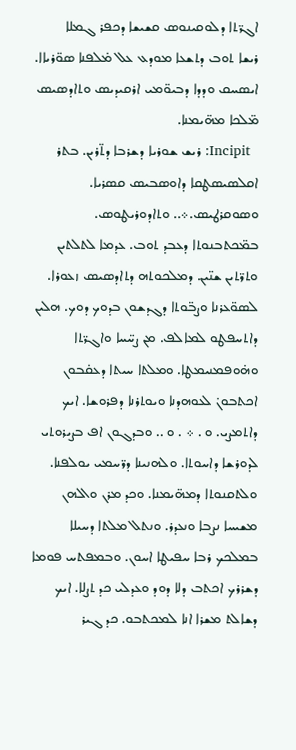ܐܓܪ̈ܬܐ ܕܠܘܩܝܢܘܣ ܩܫܝܫܐ ܕܟܦܪ ܓܡܠܐ
ܪܝܫܐ ܬܘܒ ܕܬܫܥܐ ܡܘܕܥ ܥܠ ܡ̇ܠܦܢܐ ܣܘ̈ܪܝܐܐ. ܐܝܣܚܩ ܘܕܕܐ ܕܒܝܘ̈ܡܝ ܐܪܩܝܕܝܣ ܘܬܐܕܣܝܣ ܡ̈ܠܟܐ ܡܗ̈ܝܡܢܐ.
  Incipit: ܪܝܫ ܫܘܪܝܐ ܕܫܪܒܐ ܕܬ̈ܪܝܢ. ܒܬܪ ܐܩܠܣܝܣܛܩܐ ܕܐܘܣܒܝܣ ܩܣܪܝܐ. ܘܣܘܩܪܛܝܣ.܀.. ܘܬܐܕܘܪܝܛܘܣ. ܒܡ̈ܟܬܒܢܘܬܐ ܕܥܒܕ ܬܘܒ. ܥܕܡܐ ܠܬܠܬܝܢ ܘܬܪ̈ܬܝܢ ܫܢ̈ܝܢ. ܕܡܠܟܘܬܗ ܕܬܐܕܣܝܣ ܙܥܘܪܐ. ܠܣܘ̈ܥܪܢܐ ܘܨܒ̈ܘܬܐ ܕܓܕܫܘܢ ܒܕܘܟ ܕܘܟ. ܗܠܝܢ ܕܐܬܚܦܛܘ ܠܡܐܠܦ. ܡܢ ܨܚ̈ܚܐ ܘܐܓܪ̈ܬܐ ܘܗ̇ܘܦܡܢܝܡܛܐ. ܘܡܠܬܐ ܚܝܬܐ ܕܥܩ̇ܒܘܢ ܐܟܬܒܘܢ̇ ܠܥܘܗܕܢܐ ܘܝܘܬܪܢܐ ܕܦܪܘܫܐ. ܐܝܟ ܕܐܬܡܨܝ. ܘ . ܀ . ܘ .. ܘܒܕܓܘܢ ܐܦ ܒܨܝܪܘܬܝ ܠܕܘܪܫܐ ܕܐܚܘܬܐ. ܘܠܗܢܝܢܐ ܕܪ̈ܚܡܝ ܝܘܠܦܢܐ. ܘܠܬܩܢܘܬܐ ܕܡܗ̈ܝܡܢܐ. ܘܟܕ ܡܪܢ ܘܐܠܗܢ ܡܫܝܚܐ ܢܨܒܐ ܘܢܥܕܪ. ܘܢܬܠ ܡܠܬܐ ܕܚܝܠܐ ܒܡܠܟܟ ܪܒܐ ܚܦܝܛܐ ܐܚܘܢ. ܘܒܡܦܬܚ ܦܘܡܐ ܕܫܪܪܟ ܐܟܬܒ ܕܠܐ ܕܘܕ ܘܥܕܠܝ ܟܕ ܬܨܠܐ. ܐܝܟ ܕܫܐܠܬ ܡܫܪܐ ܐܢܐ ܠܡܟܬܒܘ. ܟܕ ܓܝܪ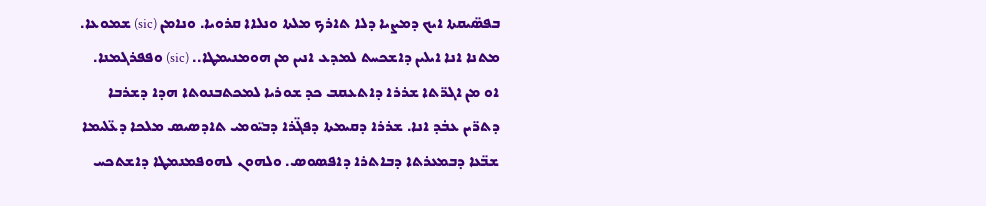ܒܦܣ̈ܝܩܬܐ ܐܝܟ ܕܡܨܝܐ ܕܠܐ ܬܐܪܟ ܡܠܬܐ ܘܢܠܐܐ ܩܪܘܝܐ. ܘܢܐܡܢ (sic) ܫܡܘܥܐ. ܡܬܢܐ ܐܢܐ ܐܝܠܝܢ ܕܐܫܟܚܬ ܠܡܕܥ ܐܢܝܢ ܡܢ ܗܘܡܢܝܡܛܐ.. (sic) ܘܦܦܪܓܡܢܐ. ܐܘ ܡܢ ܐܓܪ̈ܬܐ ܫܪܪܐ ܕܐܬܥܩܒ ܟܕ ܫܘܪܝܐ ܠܡܟܬܒܢܘܬܐ ܗܕܐ ܕܫܪܒܐ ܕܬܪ̈ܝܢ ܥܒ̇ܕ ܐܢܐ. ܫܪܪܐ ܕܩܝܡܬܐ ܕܦܓ̈ܪܐ ܕܒܝ̈ܘܡܝ ܬܐܕܣܝܣ ܡܠܟܐ ܕܥ̈ܠܝܡܐ ܫܒ̈ܥܐ ܕܒܡܥܪܬܐ ܕܒܐܬܪܐ ܕܐܦܣܘܣ. ܘܠܗܘܢ ܠܗܘܦܡܢܡܛܐ ܕܐܫܬܟܚ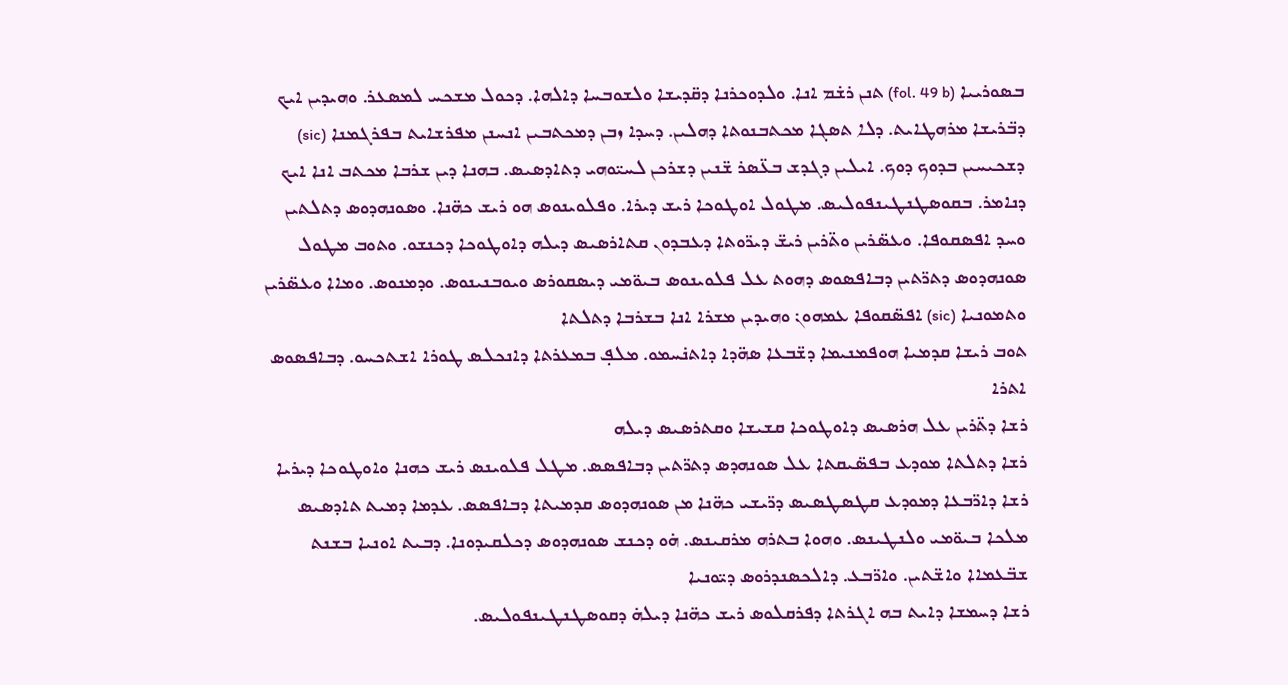ܒܣܘܪܝܝܐ (fol. 49 b) ܬܢܢ ܪܫ̇ܡ ܐܢܐ. ܘܠܕܘܟܪܢܐ ܕܩ̈ܕܝܫܐ ܘܠܫܘܒܚܐ ܕܐܠܗܐ. ܕܟܘܠ ܡܫܟܚ ܠܡܣܥܪ. ܘܗܝܕܝܢ ܐܝܟ ܕܒ̈ܪܝܫܐ ܡܪܗܛܐܝܬ. ܕܠܐ ܬܣܓܐ ܡܟܬܒܢܘܬܐ ܕܗܠܝܢ. ܕܚܕܐ ܙܒܢ ܕܡܟܬܒܝܢ ܐܢܚܢܢ ܡܦܪܫܐܝܬ ܒܦܪܓܡܢܐ (sic) ܕܫܟܝܚܝܢ ܒܕܘܟ ܕܘܟ. ܐܝܠܝܢ ܕܓܕܫ ܒܥ̈ܣܪ ܫ̈ܢܝܢ ܕܫܪܟܢ ܠܚܝ̈ܘܗܝ ܕܬܐܕܣܝܣ. ܒܗܢܐ ܕܝܢ ܫܪܒܐ ܡܟܬܒ ܐܢܐ ܐܝܟ ܕܢܐܡܪ. ܒܩܘܣܛܢܛܝܢܦܘܠܝܣ. ܡܛܘܠ ܐܘܛܘܟܐ ܪܝܫ ܕܝܪܐ. ܘܦܠܘܝܢܘܣ ܗܘ ܪܝܫ ܟܗ̈ܢܐ. ܘܣܘܢܗܕܘܣ ܕܬܠܬܝܢ ܘܚܕ ܐܦܣܩܘܦܐ. ܘܥܣ̈ܪܝܢ ܘܬ̈ܪܝܢ ܪܝܫ̈ ܕܝܪ̈ܘܬܐ ܕܥܒܕܘܢ ܩܬܐܪܣܝܣ ܕܝܠܗ ܕܐܘܛܘܟܐ ܕܟܢܫܘ. ܘܬܘܒ ܡܛܘܠ ܣܘܢܗܕܘܣ ܕܬܪ̈ܬܝܢ ܕܒܐܦܣܘܣ ܕܗܘܬ ܥܠ ܦܠܘܝܢܘܣ ܒܝܘ̈ܡܝ ܕܝܣܩܘܪܣ ܘܝܘܒܢܝܢܘܣ. ܘܕܡܢܘܣ. ܘܡܐܐ ܘܥܣ̈ܪܝܢ ܘܬܡܘܢܝܐ (sic) ܐܦܣ̈ܩܘܦܐ ܥܡܗܘܢ̇ ܘܗܝܕܝܢ ܡܫܪܐ ܐܢܐ ܒܫܪܒܐ ܕܬܠܬܐ
ܬܘܒ ܪܝܫܐ ܩܕܡܝܐ ܗܘܦܡܢܝܡܐ ܕܫ̈ܒܥܐ ܣܗ̈ܕܐ ܕܐܬܢ̇ܚܡܘ. ܡܠܦ̣ ܒܡܥܪܬܐ ܕܐܢܟܠܣ ܛܘܪܐ ܐܫܬܟܚܘ. ܕܒܐܦܣܘܣ ܐܬܪܐ
ܪܫܐ ܕܬ̈ܪܝܢ ܥܠ ܗܪܣܝܣ ܕܐܘܛܘܟܐ ܩܫܝܫܐ ܘܩܬܪܣܝܣ ܕܝܠܗ
ܪܫܐ ܕܬܠܬܐ ܡܘܕܥ ܒܦܣ̈ܝܩܬܐ ܥܠ ܣܘܢܗܕܣ ܕܬܪ̈ܬܝܢ ܕܒܐܦܣܣ. ܡܛܠ ܦܠܘܝܢܣ ܪܝܫ ܟܗܢܐ ܘܐܘܛܘܟܐ ܕܝܪܝܐ
ܪܫܐ ܕܐܪ̈ܒܥܐ ܕܡܘܕܥ ܩܛܣܛܣܝܣ ܕܪ̈ܝܫܝ ܟܗ̈ܢܐ ܡܢ ܣܘܢܗܕܘܣ ܩܕܡܝܬܐ ܕܒܐܦܣܣ. ܥܕܡܐ ܕܡܝܬ ܬܐܕܣܝܣ ܡܠܟܐ ܒܝܘ̈ܡܝ ܘܠܢܛܝܢܣ. ܘܗܘܐ ܒܬܪܗ ܡܪܩܝܢܣ. ܗ̇ܘ ܕܟܢܫ ܣܘܢܗܕܘܣ ܕܟܠܩܝܕܘܢܐ. ܕܒܝܬ ܐܘܢܝܐ ܒܫܢܬ ܫܒ̈ܥܡܐܐ ܘܐܫ̈ܬܝܢ. ܘܐܪ̈ܒܥ. ܕܐܠܟܣܢܕܪܘܣ ܕܝ̈ܘܢܝܐ
ܪܫܐ ܕܚܡܫܐ ܕܐܝܬ ܒܗ ܐܓܪܬܐ ܕܦܪܩܠܘܣ ܪܝܫ ܟܗ̈ܢܐ ܕܝܠܗ̇ ܕܩܘܣܛܢܛܝܢܦܘܠܝܣ.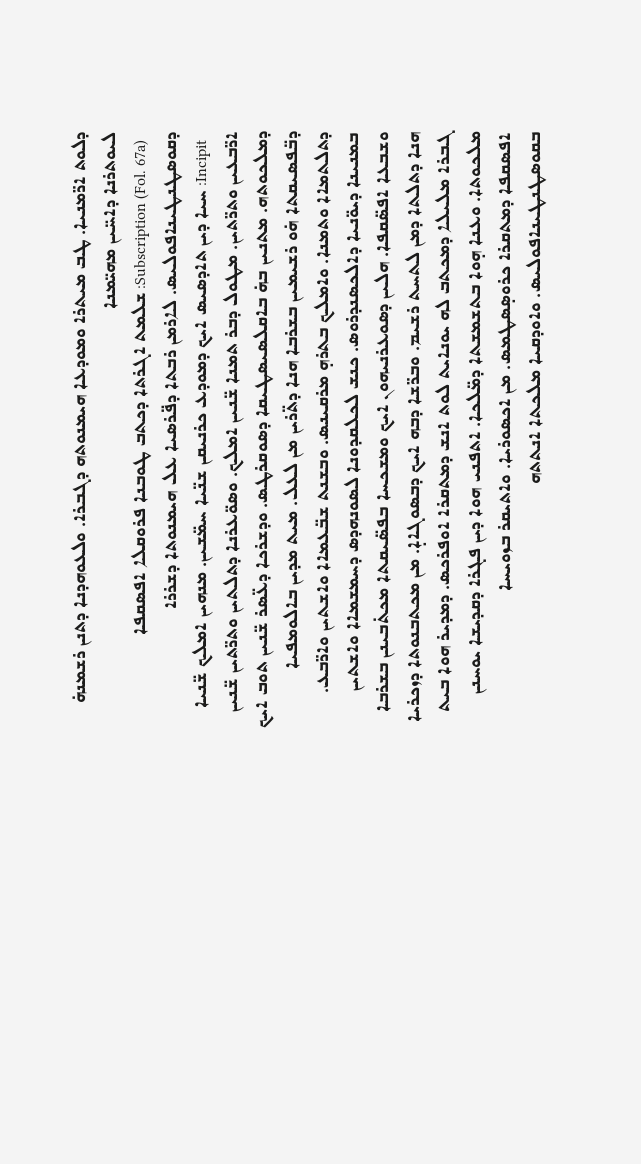ܕܠܘܬ ܐܪ̈ܡܢܝܐ. ܛܒ ܡܝܬܪܐ ܘܡܘܕܥܐ ܗܝܡܢܘܬܗ ܕܓܒܪܐ. ܘܠܥܘܗܕܢܐ ܕܬܢܢ ܪܫܡܢܗ̇ ܠܝܘܬܪܢܐ ܕܐܚ̈ܝܢ ܡܗܝ̈ܡܢܐ
  Subscription (Fol. 67a): ܫܠܡܬ ܐܓܪܬܐ ܕܟܬܒ ܛܘܒܢܐ ܦܪܘܩܠܐ ܐܦܣܩܦܐ ܕܩܘܣܛܢܛܝܢܐܦܘܠܝܣ. ܠܐܪܡܢ ܪܒܬܐ ܕܦ̈ܪܣܝܐ ܥܠ ܗܝܡܢܘܬܐ ܕܫܪܪܐ
  Incipit: ܚܝܐ ܕܝܢ ܬܐܕܣܝܣ ܐܝܟ ܕܡܘܕܥ ܟܪܢܝܩܢ ܫܢ̈ܝܐ ܚܡ̈ܫܝܢ. ܡܢܗܝܢ ܐܡܠܟ ܫ̈ܢܝܐ ܐܪ̈ܒܥܝܢ ܘܬܪ̈ܬܝܢ. ܡܛܘܠ ܕܒܪ ܬܡܢܐ ܫ̈ܢܝܢ ܐܡܠܟ. ܘܣܘ̈ܥܪܢܐ ܕܬܠܬܝܢ ܘܬܪ̈ܬܝܢ ܫ̈ܢܝܢ ܕܡܠܟܘܬܗ. ܡܬܢܝܢ ܒܗ̇ ܒܐܩܠܣܝܣܛܝܩܐ ܕܣܘܩܪܛܣ. ܘܕܫܪܟܐ ܕܥ̈ܣܪ ܫ̈ܢܝܢ ܬܘܒ ܐܝܟ ܕܒ̈ܦܣܝܩܬܐ ܗ̇ܘ ܪܫܝܡܝܢ ܒܫܪܒܐ ܗܢܐ ܕܬ̈ܪܝܢ ܡܢ ܠܥܠ. ܡܝܬ ܡܕܝܢ ܒܐܠܘܡܦܝܐ ܕܬܠܬܡܐܐ ܘܬܡܢܐ. ܘܐܡܠܟ ܒܬܪܗ̣ ܡܪܩܝܢܣ. ܘܒܫܢܬ ܫܒ̈ܥܡܐܐ ܘܐܫܬܝܢ ܘܐܪ̈ܒܥ. ܒܡܢܝܢܐ ܕܝܘ̈ܢܝܐ ܕܐܠܟܣܢܕܪܘܣ. ܟܢܫ ܠܟܠܩܕܘܢܐ ܠܣܘܢܗܕܣ ܕܚܡܫܡܐܐ ܘܐܫܬܝܢ ܘܫܒܥܐ ܐܦܣ̈ܩܦܐ. ܗܠܝܢ ܕܣܘܥܪܢܝܗܘܢ ܐܝܟ ܘܡܫܟܚܐ ܒܦܣ̈ܝܩܬܐ ܡܟܬ̇ܒܝܢܢ ܒܫܪܒܐ ܗܢܐ ܕܬܠܬܐ ܕܡܢ ܠܬܚܬ ܪܫܝܡ. ܘܒܪ̈ܫܐ ܕܒܗ ܐܝܟ ܕܒܣܘܓܐܐ̣. ܡܢ ܡܟܬܒܢܘܬܐ ܕܙܟܪܝܐ ܓܒܪܐ ܡܠܝܠܐ ܕܡܟܬܒ ܠܗ ܝܘܢܐܝܬ ܠܘܬ ܐܢܫ ܕܡܬܩܪܐ ܐܘܦܪܟܣ. ܕܡܕܝܪ ܗܘܐ ܒܝܬ ܡܠܟܘܬܐ. ܘܥܢܐ ܗ̣ܘܐ ܒܬܫܡܫܬܐ ܕܡ̈ܠܟܐ. ܐܬܦܢܝ ܗܘܐ ܕܝܢ ܦܓܪܐ ܕܩܕܝܫܐ ܝܘܚܢܢ ܐܦܣܩܦܐ ܕܡܬܩܪܐ ܟܪܘܣ̣ܣܛܡܣ. ܡܢ ܐܟܣܘܪܝܐ. ܘܐܬܝܩܪ ܒܙܘܝܚܐ ܒܩܘܣܛܢܛܝܢܐܦܘܠܝܣ. ܘܐܘܕܩܝܐ ܡܠܟܬܐ ܐܢܬܬܗ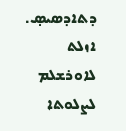ܕܬܐܕܣܝܣ̣. ܐܙܠܬ ܠܐܘܪܫܠܡ ܠܨܠܘܬܐ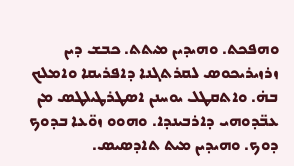ܘܗܦܟܬ. ܘܗܝܕܝܢ ܡܝܬܬ. ܟܒܫ ܕܝܢ ܙܪܙܝܪܝܟܘܣ ܠܩܪܬܓܢܐ ܕܐܦܪܝܩܐ ܘܐܡܠܟ ܒܗ̇. ܘܐܬܩܛܠ ܝܘܚܢܢ ܐܣܛܪܛܝܠܛܣ ܡܢ ܥܒ̈ܕܘܗܝ ܕܐܪܒܝܢܕܐ. ܘܗܘܘ ܙܘ̈ܥܐ ܒܕܘܟ ܕܘܟ. ܘܗܝܕܝܢ ܡܝܬ ܬܐܕܣܝܣ.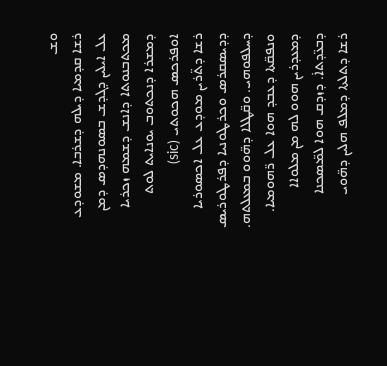ܘܫ
ܪܫܐ ܩܕܡܝܐ ܕܝܠܗ ܕܫܪܒܐ. ܡܫܘܕܥ ܥܠ ܐܝܠܝܢ ܕܓܕܫ ܒܣܘܢܗܕܣ ܕܡܢ ܡܟܬܒܢܘܬܐ ܕܐܢܫ ܕܫܡܗ ܙܟܪܝܐ ܕܡܫܪܐ ܕܢܟܬܘܒ ܝܘܢܐܝܬ ܠܘܬ ܐܘܦܪܟܣ ܗܟܘܬܝ (sic)
ܪܫܐ ܕܬ̈ܪܝܢ ܡܘܕܥ ܥܠ ܐܟܣܘܪܝܐ ܕܕܝܣܩܪܣ ܘܟܪܛܘܢܝܐ ܕܦܪܛܘܪܝܣ ܕܚܠܦܘܗܝ. ܘܩ̈ܛܠܐ ܕܗ̈ܘܘ ܒܡܥܠܬܗ. ܘܢܦܩ̈ܬܐ ܕܥܒܕ ܗܘܐ ܥܠ ܪ̈ܗܘܡܝܐ. ܕܡܥܕܪܝܢ ܗܘܘ ܠܗ ܡܢ ܡܠܘܐܐ ܕܒܥ̈ܕܬܐ̇. ܕܙܕܩ ܗܘܐ ܠܡ̈ܣܟܢܐ
ܪܫܐ ܕܬܠܬܐ ܕܡܠܦ ܗܠܝܢ ܕܗ̈ܘܝ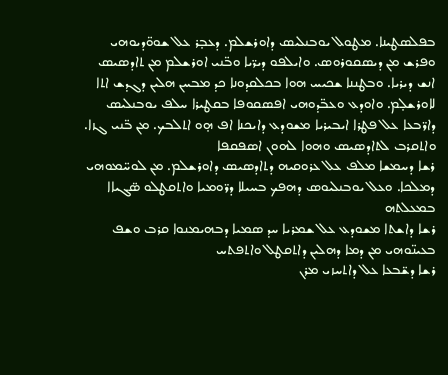ܒܦܠܣܛܝܢܐ. ܡܛܘܠ ܝܘܒܢܠܝܣ ܕܐܘܪܫܠܡ. ܕܥܒ̣ܪ ܥܠ ܫܘܘ̈ܕܝܘܗܝ ܘܦܪܫ ܡܢ ܕܝܣܩܘܪܘܣ. ܘܐܝܠܦܘ ܕܝܪ̈ܝܐ ܘܒ̈ܢܝ ܐܘܪܫܠܡ ܡܢ ܬܐܕܣܝܣ ܐܢܫ ܕܝܪܝܐ. ܘܒܛܢܢܐ ܫܟܝܚ ܗܘܐ ܒܟܠܩܕܘܢܐ ܟܕ ܡܒܚܢ ܗܠܝܢ ܕܓܕܫ ܐܬܐ ܠܐܘܪܫܠ̣ܡ. ܘܐܘܕܥ ܘܥܒ̈ܕܘܗܝ ܐܦܣܩܘܦܐ ܒܩܛܝܪܐ ܚܠܦ ܝܘܒܢܠܝܣ
ܕܐܪ̈ܒܥܐ ܥܠ ܦܛܪܐ ܐܝܒܝܪܝܐ ܡܫܘܕܥ ܕܐܝܟܢܐ ܐܦ ܗ̣ܘ ܐܬܠܒܟ. ܡܢ ܒ̈ܢܝ ܓܙܐ. ܘܐܬܩܪܒ ܠܬܐܕܣܝܣ ܘܗܘܐ ܠܗܘܢ ܐܣܦܩܦܐ
ܪܫܐ ܕܚܡܫܐ ܡܠܦ ܥܠ ܥܪܘܩܝܗ ܕܬܐܕܣܝܣ ܕܐܘܪܫܠܡ. ܡܢ ܠܘܚ̈ܡܘܗܝ ܕܡܠܟܐ. ܘܥܠ ܝܘܒܢܠܝܘܣ ܕܗܦܟ ܒܚܝܠܐ ܕܪ̈ܘܡܝܐ ܘܐܬܩܛܠܘ ܣ̈ܓܝܐܐ ܒܡܥܠܬܗ
ܪܫܐ ܕܐܫܬܐ ܡܫܘܕܥ ܥܠ ܫܡܪܝܐ ܚܕ ܣܡܝܐ ܕܒܗܝܡܢܘܐ ܩܪܒ ܘܫܦ ܒܥܝܢ̈ܘܗܝ ܡܢ ܕܡܐ ܕܗܠܝܢ ܕܐܬܩܛܠ ܘܐܬܦܬܚ
ܪܫܐ ܕܫ̈ܒܥܐ ܥܠ ܕܐܬܚܙܝ ܡܪܢ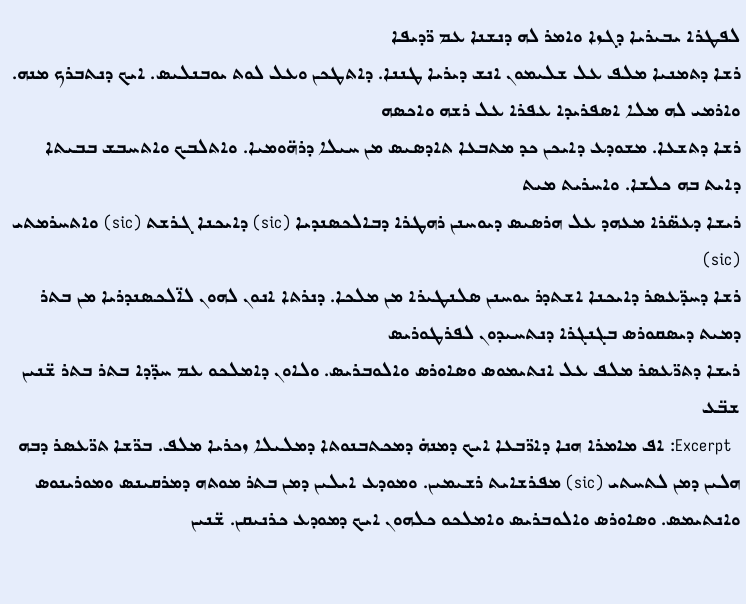ܠܦܛܪܐ ܝܒܝܪܝܐ ܕܓܙܐ ܘܐܡܪ ܠܗ ܕܢܫܢܐ ܥܡ ܪ̈ܕܝܦܐ
ܪܫܐ ܕܬܡܢܝܐ ܡܠܦ ܥܠ ܫܠܝܡܘܢ ܐܢܫ ܕܝܪܝܐ ܛܢܢܐ. ܕܐܬܛܟܢ ܘܥܠ ܠܘܬ ܝܘܒܢܠܝܣ. ܐܝܟ ܕܢܬܒܪܟ ܡܢܗ. ܘܐܪܡܝ ܠܗ ܡܠܐ ܐܣܦܪܝܕܐ ܥܦܪܐ ܥܠ ܪܫܗ ܘܐܟܣܗ
ܪܫܐ ܕܬܫܥܐ. ܡܫܘܕܥ ܕܐܝܟܢ ܟܕ ܡܬܒܥܐ ܬܐܕܣܝܣ ܡܢ ܚܝܠܐ ܕܪܗ̈ܘܡܝܐ. ܘܐܬܠܒܟ ܘܐܬܚܒܫ ܒܒܝܬܐ ܕܐܝܬ ܒܗ ܟܠܫܐ. ܘܐܚܪܝܬ ܡܝܬ
ܪܝܫܐ ܕܥܣ̈ܪܐ ܡܥܗܕ ܥܠ ܗܪܣܝܣ ܕܝܘܚܢܢ ܪܗܛܪܐ ܕܒܐܠܟܣܢܕܝܐ (sic) ܕܐܝܟܢܐ ܓܪܫܬ (sic) ܘܐܬܚܪܡܬܝ (sic)
ܪܫܐ ܕܚܕ̈ܥܣܪ ܕܐܝܟܢܐ ܐܫܬܕܪ ܝܘܚܢܢ ܣܠܢܛܝܪܐ ܡܢ ܡܠܟܐ. ܕܢܪܬܐ ܐܢܘܢ ܠܗܘܢ ܠܐ̈ܠܟܣܢܕܪܝܐ ܡܢ ܒܬܪ ܕܡܝܬ ܕܝܣܩܘܪܣ ܒܓܢܓܪܐ ܕܢܬܚܝܕܘܢ ܠܦܪܛܘܪܝܣ
ܪܝܫܐ ܕܬܪ̈ܥܣܪ ܡܠܦ ܥܠ ܐܢܬܝܡܘܣ ܘܣܐܘܪܣ ܘܐܠܘܒܪܝܣ. ܘܠܐܘܢ ܕܐܡܠܟܘ ܥܡ ܚܕ̈ܕܐ ܒܬܪ ܒܬܪ ܫ̈ܢܝܢ ܫܒ̈ܥ
  Excerpt: ܐܦ ܡܐܡܪܐ ܗܢܐ ܕܐܪ̈ܒܥܐ ܐܝܟ ܕܡܢܗ̇ ܕܡܟܬܒܢܘܬܐ ܕܡܠܝܠܐ ܙܟܪܝܐ ܡܠܦ. ܒܪ̈ܫܐ ܬܪ̈ܥܣܪ ܕܒܗ ܗܠܝܢ ܕܡܢ ܠܬܚܬܝ (sic) ܡܦܪܫܐܝܬ ܪܫܝܡܝܢ. ܘܡܘܕܥ ܐܝܠܝܢ ܕܡܢ ܒܬܪ ܡܘܬܗ ܕܡܪܩܝܢܣ ܘܡܘܪܝܢܘܣ ܘܐܢܬܝܡܣ. ܘܣܐܘܪܣ ܘܐܠܘܒܪܝܣ ܘܐܡܠܟܘ ܟܠܗܘܢ ܐܝܟ ܕܡܘܕܥ ܟܪܢܝܩܢ. ܫ̈ܢܝܢ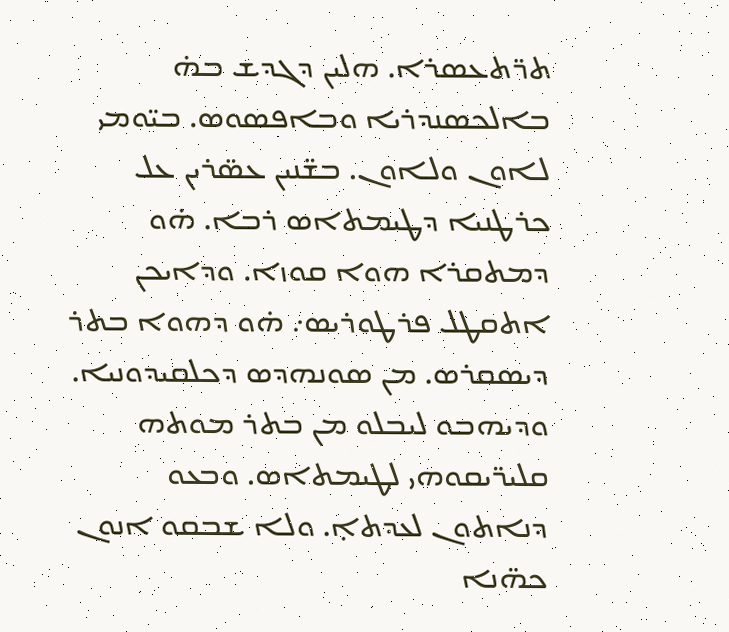ܬܪ̈ܬܥܣܪܐ. ܗܠܝܢ ܕܓܕܫ ܒܗ̇ ܒܐܠܟܣܢܕܪܝܐ ܘܒܐܦܣܘܣ. ܒܝ̈ܘܡܝ ܠܐܘܢ ܘܠܐܘܢ. ܒܫ̈ܢܝܢ ܥܣ̈ܪܝܢ ܥܠ ܟܪܛܢܝܐ ܕܛܝܡܬܐܣ ܪܒܐ. ܗ̇ܘ ܕܡܬܩܪܐ ܗܘܐ ܩܘܙܐ. ܘܕܐܝܟܢ ܐܬܩܛܠ ܦܪܛܘܪܝܣ܇ ܗ̇ܘ ܕܗܘܐ ܒܬܪ ܕܝܣܩܪܣ. ܡܢ ܣܘܢܗܕܣ ܕܟܠܩܝܕܘܢܝܐ. ܘܕܝܗܒܘ ܠܝܒܠܘ ܡܢ ܒܬܪ ܡܘܬܗ ܩܠܝܪ̈ܝܩܘܗܝ ܠܛܝܡܬܐܣ. ܘܒܥܘ ܕܢܐܬܘܢ ܠܥܕܬܐ̣. ܘܠܐ ܫܒܩܘ ܐܢܘܢ ܟܗ̈ܢܐ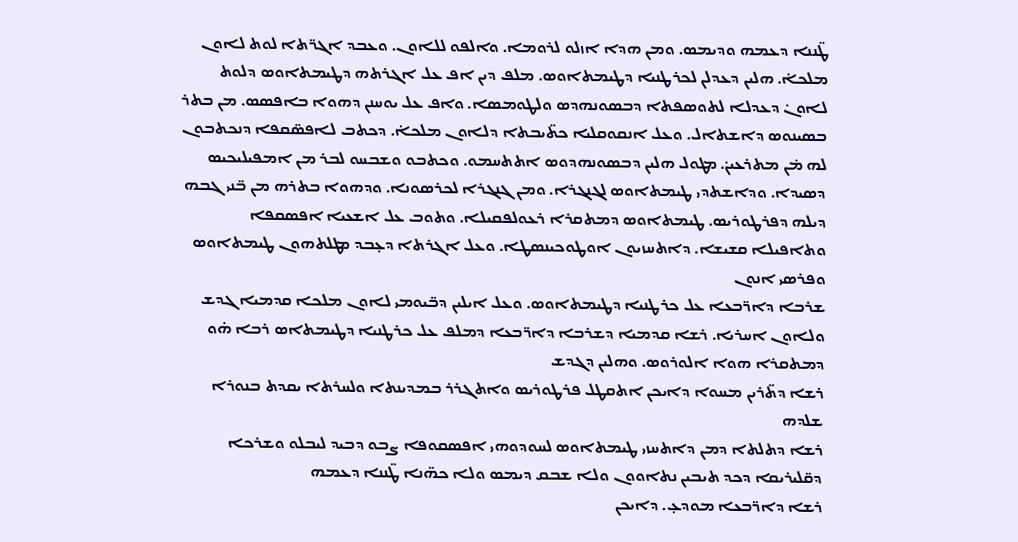ܛ̈ܢܢܐ ܕܥܡܗ ܘܕܝܡܣ. ܘܡܢ ܗܕܐ ܐܙܠܘ ܠܪܘܡܐ. ܘܐܠܦܘ ܠܠܐܘܢ. ܘܥܒܕ ܐܓܪ̈ܬܐ ܠܘܬ ܠܐܘܢ ܡܠܟܐ̇. ܗܠܝܢ ܕܥܕܠܢ ܠܟܪܛܢܝܐ ܕܛܝܡܬܐܘܣ. ܡܠܦ ܕܝܢ ܐܦ ܥܠ ܐܓܪܬܗ ܕܛܝܡܬܐܘܣ ܕܠܘܬ ܠܐܘܢ̇ ܕܥܕܠܐ ܠܬܘܣܦܬܐ ܕܒܣܘܢܗܕܣ ܘܠܛܘܡܣܐ. ܘܐܦ ܥܠ ܝܘܚܢܢ ܕܗܘܐ ܒܐܦܣܣ. ܡܢ ܒܬܪ ܒܣܝܢܘܣ ܕܐܫܬܐܠ. ܘܥܠ ܐܢܩܘܩܠܝܐ ܟܬ̈ܝܒܬܐ ܕܠܐܘܢ ܡܠܟܐ̇. ܕܟܬܒ ܠܐܦܣ̈ܩܦܐ ܕܢܟܬܒܘܢ ܠܗ ܡ̇ܢ ܡܬܪܥܝܢ̇. ܡܛܘܠ ܗܠܝܢ ܕܒܣܘܢܗܕܘܣ ܐܬܬܚܡܘ. ܘܟܬܒܘ ܘܫܒܚܘ ܠܒܪ ܡܢ ܐܡܦܝܠܝܟܝܣ ܕܣܝܕܐ. ܘܕܐܫܬܕܝ ܛܝܡܬܐܘܣ ܠܓܢܓܪܐ. ܘܡܢ ܓܢܓܪܐ ܠܟܪܣܘܢܐ. ܘܕܗܘܐ ܒܬܪܗ ܡܢ ܒ̈ܢܝ ܓܒܗ ܕܝܠܗ ܕܦܪܛܘܪܝܣ. ܛܝܡܬܐܘܣ ܕܡܬܩܪܐ ܪܥܘܠܦܩܝܠܐ. ܘܬܘܒ ܥܠ ܐܫܥܝܐ ܐܦܣܩܦܐ ܘܬܐܦܝܠܐ ܩܫܝܫܐ. ܕܐܬܚܙܝܘܢ ܐܘܛܘܟܝܢܣܛܐ. ܘܥܠ ܐܓܪܬܐ ܕܥ̣ܒܕ ܡܛܠܬܗܘܢ ܛܝܡܬܐܘܣ ܘܦܪܣܝ ܐܢܘܢ
ܫܪܒܐ ܕܐܪ̈ܒܥܐ ܥܠ ܟܪܛܢܝܐ ܕܛܝܡܬܐܘܣ. ܘܥܠ ܐܝܠܝܢ ܕܒ̈ܝܘܡܝ ܠܐܘܢ ܡܠܟܐ ܩܕܡܝܐ ܓܕܫ ܘܠܐܘܢ ܐܚܪܝܐ. ܪܫܐ ܩܕܡܝܐ ܕܫܪܒܐ ܕܐܪ̈ܒܥܐ ܕܡܠܦ ܥܠ ܟܪܛܢܝܐ ܕܛܝܡܬܐܣ ܪܒܐ ܗ̇ܘ ܕܡܬܩܪܐ ܗܘܐ ܐܠܘܪܘܣ. ܘܗܠܝܢ ܕܓܕܫ
ܪܫܐ ܕܬ̈ܪܝܢ ܡܚܘܐ ܕܐܝܟܢ ܐܬܩܛܠ ܦܪܛܘܪܝܣ ܘܐܬܓܪܪ ܒܡܕܝܢܬܐ ܘܠܚܪܬܐ ܝܩܕܬ ܒܢܘܪܐ ܫܠܕܗ
ܪܫܐ ܕܬܠܬܐ ܕܡܢ ܕܐܬܚܙܝ ܛܝܡܬܐܘܣ ܠܚܘܕܘܗܝ ܐܦܣܩܘܦܐ ܨܒܘ ܕܒܝܕ ܠܝܒܠܘ ܘܫܪܟܐ ܕܩ̈ܠܝܪܝܩܐ ܕܟܕ ܬܝܒܝܢ ܢܬܐܘܘܢ ܘܠܐ ܫܒܩ ܕܝܡܣ ܘܠܐ ܟܗ̈ܢܐ ܛ̈ܢܢܐ ܕܥܡܗ
ܪܫܐ ܕܐܪ̈ܒܥܐ ܡܘܕܥ̣. ܕܐܝܟܢ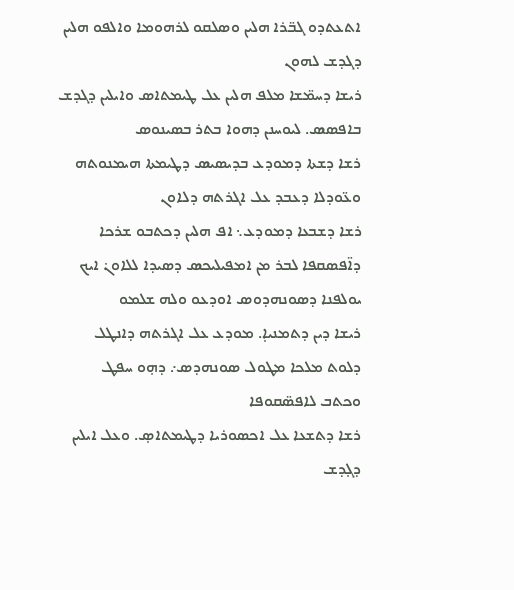ܐܬܥܬܕܘ ܓܒ̈ܪܐ ܗܠܝܢ ܘܣܠܩܘ ܠܪܗܘܡܐ ܘܐܠܦܘ ܗܠܝܢ ܕܓܕܫ ܠܗܘܢ
ܪܝܫܐ ܕܚܡ̈ܫܐ ܡܠܦ ܗܠܝܢ ܥܠ ܛܝܡܬܐܣ ܘܐܝܠܝܢ ܕܓܕܫ ܒܐܦܣܣ. ܠܝܘܚܢܢ ܕܗܘܐ ܒܬܪ ܒܣܝܢܘܣ
ܪܫܐ ܕܫܬܐ ܕܡܘܕܥ ܒܕܝܣܝܣ ܕܛܝܡܬܐ ܗܝܡܢܘܬܗ ܘܥ̈ܘܕܠܐ ܕܥܒܕ ܥܠ ܐܓܪܬܗ ܕܠܐܘܢ
ܪܫܐ ܕܫܒܥܐ ܕܡܘܕܥ܆ ܐܦ ܗܠܝܢ ܕܟܬܒܘ ܫܪܟܐ ܕܐ̈ܦܣܩܦܐ ܠܒܪ ܡܢ ܐܡܦܝܠܝܟܣ ܕܣܝܕܐ ܠܠܐܘܢ̇ ܐܝܟ ܝܘܠܦܢܐ ܕܣܘܢܗܕܘܣ ܐܘܕܥܘ ܘܠܗ ܫܠܡܘ
ܪܝܫܐ ܕܝܢ ܕܬܡܢܝܐ̣. ܡܘܕܥ ܥܠ ܐܓܪܬܗ ܕܐܢܛܠ ܕܠܘܬ ܡܠܟܐ ܡܛܘܠ ܣܘܢܗܕܣ܇ ܕܗ̣ܘ ܚܦܛ ܘܟܬܒ ܠܐܦܣ̈ܩܘܦܐ
ܪܫܐ ܕܬܫܥܐ ܥܠ ܐܟܣܘܪܝܐ ܕܛܝܡܬܐܣ̣. ܘܥܠ ܐܝܠܝܢ ܕܓ̣ܕܫ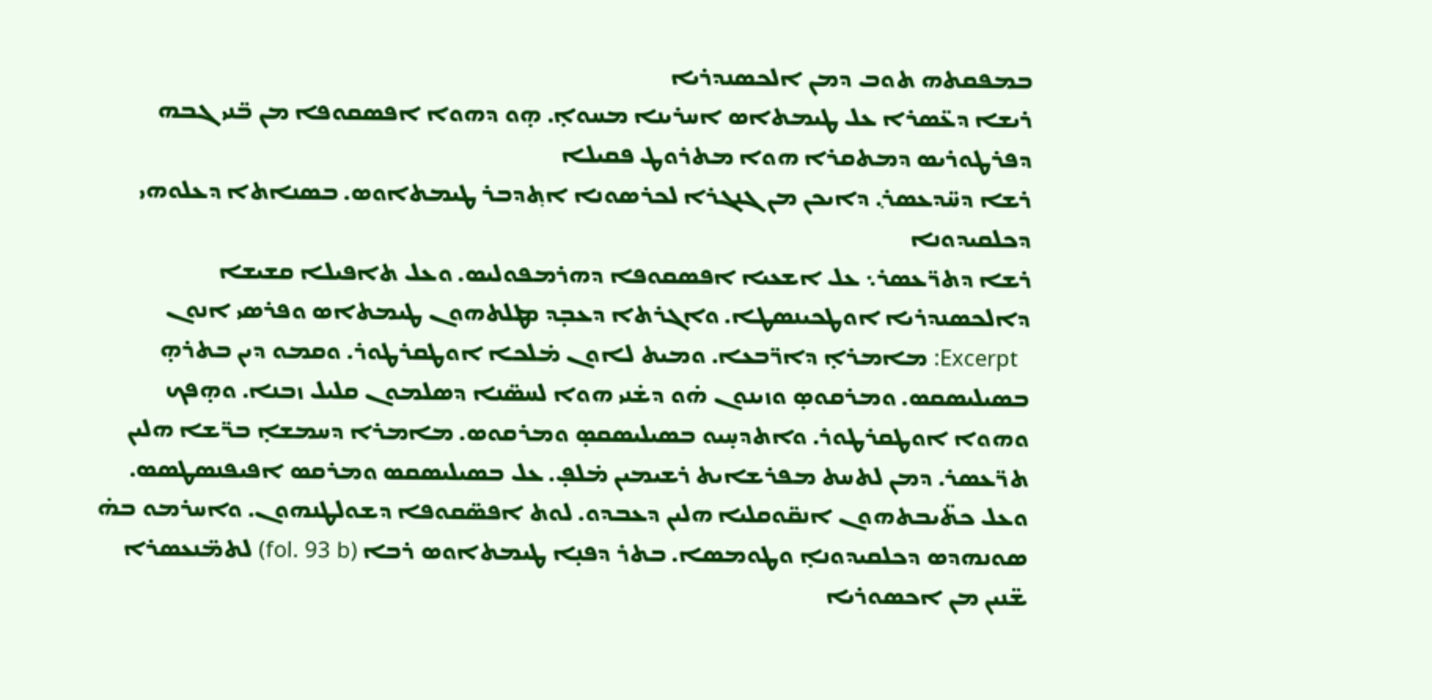ܒܡܦܩܬܗ ܬܘܒ ܕܡܢ ܐܠܟܣܢܕܪܝܐ
ܪܝܫܐ ܕܥ̈ܣܪܐ ܥܠ ܛܝܡܬܐܣ ܐܚܪܝܢܐ ܡܚܘܐ̣. ܗ̣ܘ ܕܗܘܐ ܐܦܣܩܘܦܐ ܡܢ ܒ̈ܢܝ ܓܒܗ ܕܦܪܛܘܪܝܣ ܕܡܬܩܪܐ ܗܘܐ ܡܬܪܘܛ ܦܩܝܠܐ
ܪܫܐ ܕܚ̈ܕܥܣܪ݂. ܕܐܝܟܢ ܡܢ ܓܢܓܪܐ ܠܟܪܣܘܢܐ ܐܬ݂ܕܒܪ ܛܝܡܬܐܘܣ. ܒܣܢܐܬܐ ܕܥܠܘܗܝ ܕܟܠܩܝܕܘܢܐ
ܪܫܐ ܕܬܪ̈ܥܣܪ܆ ܥܠ ܐܫܥܝܐ ܐܦܣܩܘܦܐ ܕܗܪܡܦܘܠܝܣ. ܘܥܠ ܬܐܦܝܠܐ ܩܫܝܫܐ ܕܐܠܟܣܢܕܪܝܐ ܐܘܛܟܝܢܣܛܐ. ܘܐܓܪܬܐ ܕܥܒ̣ܕ ܡܛܠܬܗܘܢ ܛܝܡܬܐܣ ܘܦܪܣܝ ܐܢܘܢ
  Excerpt: ܡܐܡܪܐ̣ ܕܐܪ̈ܒܥܐ. ܘܡܝܬ ܠܐܘܢ ܡ̇ܠܟܐ ܐܘܛܩܪܛܘܪ. ܘܩܡܘ ܕܝܢ ܒܬܪܗ̣ ܒܣܝܠܝܣܩܣ. ܘܡܪܩܘܣ̣ ܘܙܝܢܘܢ ܗ̇ܘ ܕܫ̇ܢܝ ܗܘܐ ܠܚܣ̈ܢܐ ܕܣܠܡܘܢ ܩܠܝܠ ܙܒܢܐ. ܘܗ̣ܦܟ ܘܗܘܐ ܐܘܛܩܪܛܘܪ. ܘܐܬܕܚ̣ܝܘ ܒܣܝܠܝܣܩܣ̣ ܘܡܪܩܘܣ. ܡܐܡܪܐ ܕܚܡܫܐ̣ ܒܪ̈ܫܐ ܗܠܝܢ ܬܪ̈ܥܣܪ. ܕܡܢ ܠܬܚܬ ܡܦܪܫܐܝܬ ܪܫܝܡܝܢ ܡ̇ܠܦ̣. ܥܠ ܒܣܝܠܝܣܩܣ ܘܡܪܩܣ ܐܦܝܦܢܣܛܣܣ. ܘܥܠ ܟܬ̈ܝܒܬܗܘܢ ܐܢܩ̈ܘܩܠܝܐ ܗܠܝܢ ܕܥܒܕܘ. ܠܘܬ ܐܦܣ̈ܩܘܦܐ ܕܫܘܠܛܢܗܘܢ. ܘܐܚܪܡܘ ܒܗ̇ ܣܘܢܗܕܣ ܕܟܠܩܝܕܘܢܐ̣ ܘܛܘܡܣܐ. ܒܬܪ ܕܦܢ̣ܐ ܛܝܡܬܐܘܣ ܪܒܐ (fol. 93 b) ܠܬܡ̈ܢܥܣܪܐ ܫ̈ܢܝܢ ܡܢ ܐܟܣܘܪܝܐ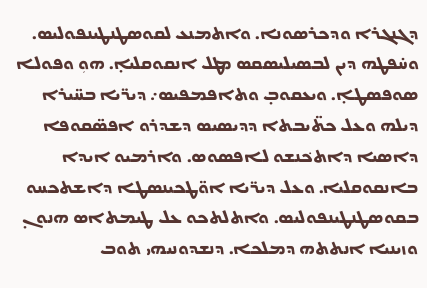ܕܓܢܓܪܐ ܘܕܟܪܣܘܢܐ. ܘܐܬܡܢܥ ܠܩܘܣܛܢܛܝܢܦܘܠܝܣ. ܘܚ̇ܦܛܗ ܕܝܢ ܠܒܣܝܠܝܣܩܣ ܡܛܠ ܐܢܩܘܩܠܝܐ̣. ܗܘܼ ܘܦܘܠܐ ܣܘܦܣܛܐ̣. ܘܝܥܩܘܒ̣ ܘܬܐܦܡܦܝܣ܇ ܕܝܪ̈ܝܐ ܒܚ̈ܝܪܐ ܕܝܠܗ ܘܥܠ ܟܬ̈ܝܒܬܐ ܕܕܝܣܝܣ ܕܫܕܪܘ ܐܦܣ̈ܩܘܦܐ ܕܐܣܝܐ ܕܐܬܟ݁ܢܫܘ ܠܐܦܣܘܣ. ܘܐܪܡܝܘ ܐܝܕܐ ܒܐܢܩܘܩܠܝܐ. ܘܥܠ ܕܝܪ̈ܝܐ ܐܘ̈ܛܟܝܢܣܛܐ ܕܐܫܬܟܚܘ ܒܩܘܣܛܢܛܝܢܦܘܠܝܣ. ܘܐܬܠܬܟܘ ܥܠ ܛܝܡܬܐܣ ܗܢܘܢ̣ ܘܙܝܢܝܐ ܐܢܬܬܗ ܕܡܠܟܐ. ܕܢܫܕܘܢܝܗܝ ܬܘܒ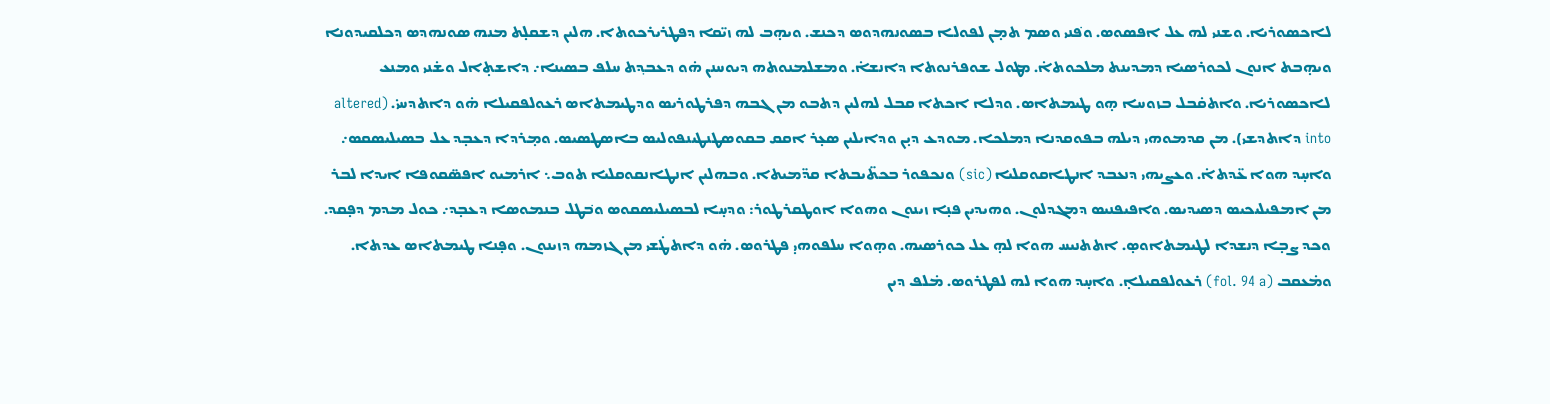ܠܐܟܣܘܪܝܐ. ܘܫܢܝ ܠܗ ܥܠ ܐܦܣܘܣ. ܘܦ݁ܢܝ ܘܣܡ ܬܡ̣ܢ ܠܦܘܠܐ ܒܣܘܢܗܕܘܣ ܕܟܢܫ. ܘܝܗ̣ܒ ܠܗ ܙܝ̈ܩܐ ܕܦܛܪܝܪܟܘܬܐ. ܗܠܝܢ ܕܫܩܠ̣ܬ ܡܢܗ ܣܘܢܗܕܣ ܕܟܠܩܝܕܘܢܐ ܘܝܗ̣ܒܬ ܐܢܘܢ ܠܟܘܪܣܝܐ ܕܡܕܝܢܬ ܡܠܟܘܬܐ̇. ܡܛܘܠ ܫܘܦܪܢܘܬܐ ܕܐܢܫܐ̇. ܘܡܫܠܡܢܘܬܗ ܕܝܘܚܢܢ ܗ̇ܘ ܕܥܒܕ݂ܬ ܚܠܦ ܒܣܝܢܐ܇ ܕܐܫܬ̣ܐܠ ܘܫ̇ܢܝ ܘܡܢܥ ܠܐܟܣܘܪܝܐ. ܘܐܬܩ̇ܒܠ ܒܙܘܚܐ ܗ̣ܘ ܛܝܡܬܐܣ. ܘܕܠܐ ܐܟܬܐ ܩܒܠ ܠܗܠܝܢ ܕܬܒܘ ܡܢ ܓܒܗ ܕܦܪܛܘܪܝܣ ܘܕܛܝܡܬܐܣ ܪܥܘܠܦܩܝܠܐ ܗ̇ܘ ܕܐܬܕܚܝ̇. (altered into ܕܐܬܕܫܝ). ܡܢ ܩܕܡܘܗܝ ܕܝܠܗ ܒܦܘܩܕܢܐ ܕܡܠܟܐ. ܡܘܕܥ ܕܝ̣ܢ ܘܕܐܝܠܝܢ ܣܥ̣ܪ ܐܩܩ ܒܩܘܣܛܢܛܝܢܦܘܠܝܣ ܒܐܣܛܣܝܣ. ܘܡ̣ܪܕܐ ܕܥܒ̣ܕ ܥܠ ܒܣܝܠܝܣܩܣ܇ ܘܐܚ̣ܕ ܗܘܐ ܥ̈ܕܬܐ̇. ܘܥܨܝܗܝ ܕܢܥܒܕ ܐܢܛܐܩܘܩܠܝܐ (sic) ܘܢܟܦܘܪ ܒܟܬ̈ܝܒܬܐ ܩܕ̈ܡܝܬܐ. ܘܒܗܠܝܢ ܐܢܛܐܢܩܘܩܠܝܐ ܬܘܒ܆ ܐܪܡܝܘ ܐܦܣ̈ܩܘܦܐ ܐܝܕܐ ܠܒܪ ܡܢ ܐܡܦܝܠܝܟܝܣ ܕܣܝܕܝܣ. ܘܐܦܝܦܢܝܣ ܕܡܓܕܠܘܢ. ܘܗܝܕܝܢ ܦܢ̣ܐ ܙܝܢܘܢ ܘܗܘܐ ܐܘܛܩܪܛܘܪ: ܘܕܚ̣ܐ ܠܒܣܝܠܝܣܩܘܣ ܘܒ݁ܛܠ ܒܢܡܘܣܐ ܕܥܒ̣ܕ܇ ܟܘܠ ܡܕܡ ܕܦ̣ܩܕ. ܘܟܕ ܨܒ̣ܐ ܕܢܫܕܐ ܠܛܝܡܬܐܘܣ̣. ܐܬܬܢܝܚ ܗܘܐ ܠܗ̣ ܥܠ ܟܘܪܣܝܗ. ܘܗ̣ܘܐ ܚܠܦܘܗܝ̣ ܦܛܪܘܣ. ܗ̇ܘ ܕܐܬܛ̇ܫܝ ܡܢ ܓܙܡܗ ܕܙܝܢܘܢ. ܘܦ̣ܢܐ ܛܝܡܬܐܣ ܥܕܬܐ. ܘܡ̇ܥܩܒ (fol. 94 a) ܪܥܘܠܦܩܝܠܐ̣. ܘܐܚ̣ܕ ܗܘܐ ܠܗ ܠܦܛܪܘܣ. ܡ̇ܠܦ ܕܝܢ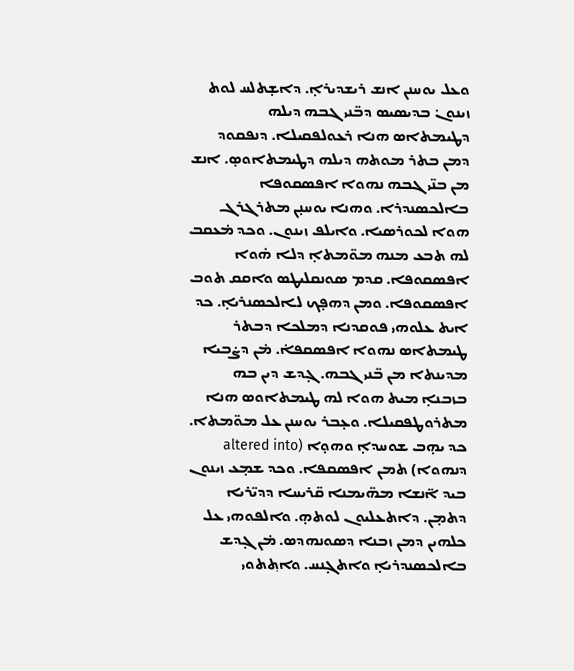ܘܥܠ ܝܘܚܢܢ ܐܢܫ ܪܝܫܕܝܪܐ̣. ܕܐܫ̣ܬܠܚ ܠܘܬ ܙܝܢܘܢ̇ ܒܕܝܣܝܣ ܕܒ̈ܢܝ ܓܒܗ ܕܝܠܗ ܕܛܝܡܬܐܣ ܗܢܐ ܪܥܘܠܦܩܝܠܐ. ܕܢܦܩܘܕ ܕܡܢ ܒܬܪ ܡܘܬܗ ܕܝܠܗ ܕܛܝܡܬܐܘܣ̣. ܐܢܫ ܡܢ ܒܢ̈ܝ ܓܒܗ ܢܗܘܐ ܐܦܣܩܘܦܐ ܒܐܠܟܣܢܕܪܐ. ܘܗܢܐ ܝܘܚܢ̣ܢ ܡܬܪܓܪܓ ܗܘܐ ܠܟܘܪܣܝܐ. ܘܐܝܠܦ ܙܝܢܘܢ. ܘܟܕ ܡ̇ܥܩܒ ܠܗ ܬܒܥ ܡܢܗ ܡܘ̈ܡܬܐ̣ ܕܠܐ ܗ̇ܘܐ ܐܦܣܩܘܦܐ. ܩܕܡ ܣܘܢܩܠܝܛܣ ܘܐܩܩ ܬܘܒ ܐܦܣܩܘܦܐ. ܘܡܢ ܕܗܦ̣ܟ ܠܐܠܟܣܢܪܝܐ̣. ܟܕ ܐܝܬ ܥܠܘܗܝ ܦܘܩܕܢܐ ܕܡܠܟܐ ܕܒܬܪ ܛܝܡܬܐܣ ܢܗܘܐ ܐܦܣܩܦܐ̇. ܡ̇ܢ ܕܨ̇ܒܝܐ ܡܕܝܢܬܐ ܡܢ ܒ̈ܢܝ ܓܒܗ. ܓ̣ܕܫ ܕܝܢ ܒܗ ܒܙܒܢܐ̣ ܡܝܬ ܗܘܐ ܠܗ ܛܝܡܬܐܘܣ ܗܢܐ ܡܬܪܘܛܦܩܝܠܐ. ܘܥ̣ܒܪ ܝܘܚܢܢ ܥܠ ܡܘ̈ܡܬܐ. ܟܕ ܝܗ̣ܒ ܫܘܚܕܐ̣ ܘܗܘ̣ܐ (altered into ܕܢܗܘܐ) ܬܡܢ ܐܦܣܩܦܐ. ܘܟܕ ܫܡ̣ܥ ܙܝܢܘܢ ܒܝܕ ܐ̈ܢܫܐ ܡܗ̈ܝܡܢܐ ܩ̈ܪܝܚܐ ܕܕܝ̈ܪܝܐ ܕܬܡ̣ܢ. ܕܐܬܥܠܝܘܢ ܠܘܬܗ̣. ܘܐܠܦܘܗܝ ܥܠ ܟܠܗܝܢ ܕܡܢ ܙܒܢܐ ܕܣܘܢܗܕܣ. ܡ̇ܢ ܓ̣ܕܫ ܒܐܠܟܣܢܕܪܝܐ̣ ܘܐܬܓ̣ܢܚ. ܘܐܬ݂ܬܘܝ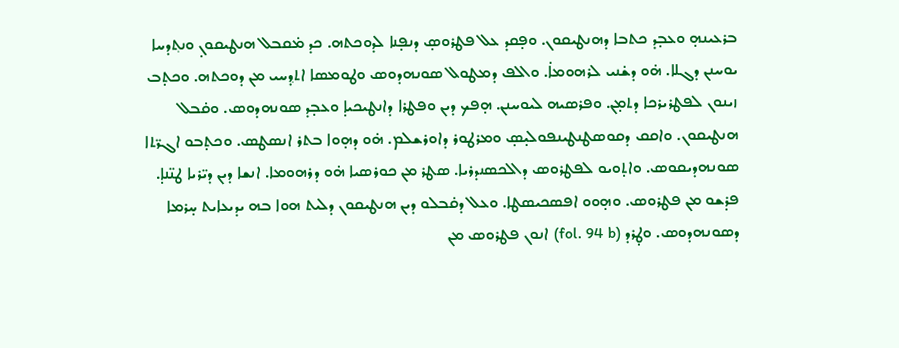ܒܪܥܝܢܗ̣ ܘܥܒ̣ܕ ܟܬܒܐ ܕܗܢܛܝܩܘܢ. ܘܦ̣ܩܕ ܥܠ ܦܛܪܘܣ̣ ܕܢܦ̣ܢܐ ܠܕܘܟܬܗ. ܟܕ ܡ̇ܩܒܠ ܗܢܛܝܩܘܢ̣ ܘܢܬ݂ܕܚܐ ܝܘܚܢܢ ܕܓܠܐ. ܗ̇ܘ ܕܫ̇ܢܝ ܠܪܗܘܡܐ̇. ܘܐܠܦ ܕܡܛܘܠ ܣܘܢܗܕܘܣ ܘܛܘܡܣܐ ܐܬܕ݂ܚܝ ܡܢ ܕܘܟܬܗ. ܘܟܬ̣ܒ ܙܝܢܘܢ ܠܦܛܪܝܪܟܐ ܕܬܡ̣ܢ. ܘܦܪܣܝܗ ܠܝܘܚܢܢ. ܗ̣ܦܟ ܕܝܢ ܘܦܛܪܐ ܕܐܢܛܝܟܝܐ̣ ܘܥܒ̣ܕ ܣܘܢܗܕܘܣ. ܘܩ̇ܒܠ ܗܢܛܝܩܘܢ. ܘܐܩܩ ܕܩܘܣܛܢܛܝܢܦܘܠܝ̣ܣ̣ ܘܡܪܛܘܪ ܕܐܘܪܫܠܡ. ܗ̇ܘ ܕܗ̣ܘܐ ܒܬܪ ܐܢܣܛܣ. ܘܟܬ̣ܒܘ ܐܓܪ̈ܬܐ ܣܘܢܗܕܝܩܘܣ. ܘܐܬ̣ܘܝܘ ܠܦܛܪܘܣ ܕܐܠܟܣܢܕܪܝܐ. ܣܛܪ ܡܢ ܟܘܪܣܝܐ ܗ̇ܘ ܕܪܗܘܡܐ. ܐܢܫܐ ܕܝܢ ܕܝ̈ܪܝܐ ܛܢ̈ܢܐ̣. ܦܪ̣ܫܘ ܡܢ ܦܛܪܘܣ. ܘܗ̣ܘܘ ܐܦܣܟܝܣܛܐ. ܘܥܠ ܕܩ̇ܒܠܘ ܕܝܢ ܗܢܛܝܩܘܢ ܕܠܝܬ ܗܘܐ ܒܗ ܝܕܝܥܐܝܬ ܚ̣ܪܡܐ ܕܣܘܢܗܕܘܣ. ܘܛ̣ܪܕ (fol. 94 b) ܐܢܘܢ ܦܛܪܘܣ ܡܢ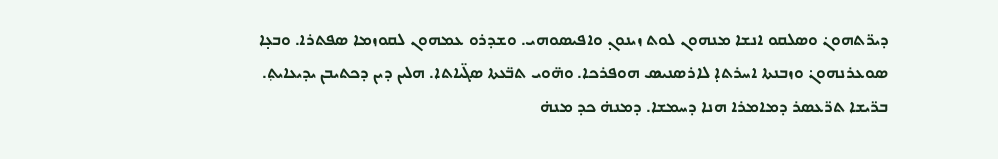ܕܝܪ̈ܬܗܘܢ̇ ܘܣܠܩܘ ܐܢܫܐ ܡܢܗܘܢ ܠܘܬ ܙܝܢܘܢ̣ ܘܐܦܝܣܘܗܝ. ܘܫܕܪܘ ܥܡܗܘܢ ܠܩܘܙܡܐ ܣܦܬܪܐ. ܘܒܥ̣ܐ ܣܘܥܪܢܗܘܢ̇ ܘܙܒܢܬܐ ܐܚܪܬܐ̣ ܠܐܪܣܢܝܣ ܗܘܦܪܟܐ. ܘܗ̈ܘܝ ܬܒ̈ܥܬܐ ܣܓ̈ܝܐܬܐ. ܗܠܝܢ ܕܝܢ ܕܟܬܝܒܢ ܝܕܝܥܐܝܬ݂. ܒܪ̈ܝܫܐ ܬܪ̈ܥܣܪ ܕܡܐܡܪܐ ܗܢܐ ܕܚܡܫܐ. ܕܡܢܗ̇ ܟܕ ܡܢܗ̇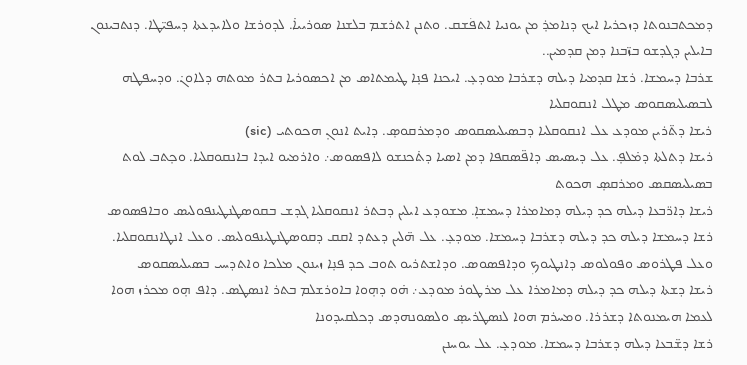ܕܡܟܬܒܢܘܬܐ ܕܙܟܪܝܐ ܐܝܟ ܕܢܐܡܪ̣ ܡܢ ܝܘܢܝܐ ܐܬܦ݁ܫܩ. ܘܬܢܢ ܐܬܪܫܡ ܒܠܫܢܐ ܣܘܪܝܝܐ̇. ܠܕܘܪܫܐ ܘܠܐܝܕܥܬܐ ܕܚܦܝ̈ܛܐ. ܕܢܬܒܝܢܘܢ ܒܐܝܠܝܢ ܕܓܕܫܘ ܒܙ̈ܒܢܐ ܕܡܢ ܩܕܡܝܢ..
ܫܪܒܐ ܕܚܡܫܐ. ܪܫܐ ܩܕܡܝܐ ܕܝܠܗ ܕܫܪܒܐ ܡܘܕܥ̣. ܐܝܟܢܐ ܦܢ̣ܐ ܛܝܡܬܐܣ ܡܢ ܐܟܣܘܪܝܐ ܒܬܪ ܡܘܬܗ ܕܠܐܘܢ̇. ܘܕܚܦܛܗ ܠܒܣܝܠܝܣܩܘܣ ܡܛܠ ܐܢܩܘܩܠܝܐ
ܪܝܫܐ ܕܬ̈ܪܝܢ ܡܘܕܥ ܥܠ ܐܢܩܘܩܠܝܐ ܕܒܣܝܠܝܣܩܘܣ ܘܕܡܪܩܘܣ̣. ܕܐܝܬ ܐܢܘܢ̣ ܗܟܘܬܝ (sic)
ܪܝܫܐ ܕܬܠܬܐ ܕܡ̇ܠܦ̣. ܥܠ ܕܝܣܝܣ ܕܐܦ̈ܣܩܦܐ ܕܡܢ ܐܣܝܐ ܕܬ̇ܟܢܫܘ ܠܐܦܣܘܣ܇ ܘܐܪܡܝܘ ܐܝܕܐ ܒܐܢܩܘܩܠܝܐ. ܘܟ̣ܬܒ ܠܘܬ ܒܣܝܠܝܣܩܣ ܘܡܪܩܣ̣ ܗܟܘܬ
ܪܝܫܐ ܕܐܪ̈ܒܥܐ ܕܝܠܗ ܟܕ ܕܝܠܗ ܕܡܐܡܪܐ ܕܚܡܫܐ̣. ܡܫܘܕܥ ܐܝܠܝܢ ܕܒܬܪ ܐܢܩܘܩܠܝܐ ܓܕܫ ܒܩܘܣܛܢܛܝܢܦܘܠܝܣ ܘܒܐܦܣܘܣ
ܪܫܐ ܕܚܡܫܐ ܕܝܠܗ ܟܕ ܕܝܠܗ ܕܫܪܒܐ ܕܚܡܫܐ. ܡܘܕܥ̣. ܥܠ ܗ̈ܠܝܢ ܕܥܬܕ ܐܩܩ ܕܩܘܣܛܢܛܝܢܦܘܠܝܣ. ܘܥܠ ܐܢܛܐܢܩܘܩܠܝܐ. ܘܥܠ ܦܛܪܘܣ ܘܦܘܠܘܣ ܕܐܢܛܝܘܟ݂ ܘܕܐܦܣܘܣ. ܘܕܐܫܬܪܝܘ ܬܘܒ ܟܕ ܦܢ̣ܐ ܙܝܢܘܢ ܡܠܟܐ ܘܐܬܕܚܝ ܒܣܝܠܝܣܩܘܣ
ܪܝܫܐ ܕܫܬܐ ܕܝܠܗ ܟܕ ܕܝܠܗ ܕܡܐܡܪܐ ܥܠ ܡܪܛܘܪ ܡܘܕܥ܇ ܗ̇ܘ ܕܗ̣ܘܐ ܒܐܘܪܫܠܡ ܒܬܪ ܐܢܣܛܣ. ܕܐܦ ܗ̣ܘ ܡܟܪܙ ܗܘܐ ܠܥܡܐ ܗܝܡܢܘܬܐ ܕܫܪܪܐ. ܘܡܚܪܡ ܗܘܐ ܠܢܣܛܪܝܣ̣ ܘܠܣܘܢܗܕܣ ܕܟܠܩܝܕܘܢܐ
ܪܫܐ ܕܫ̈ܒܥܐ ܕܝܠܗ ܕܫܪܒܐ ܕܚܡܫܐ. ܡܘܕܥ̣. ܥܠ ܝܘܚܢܢ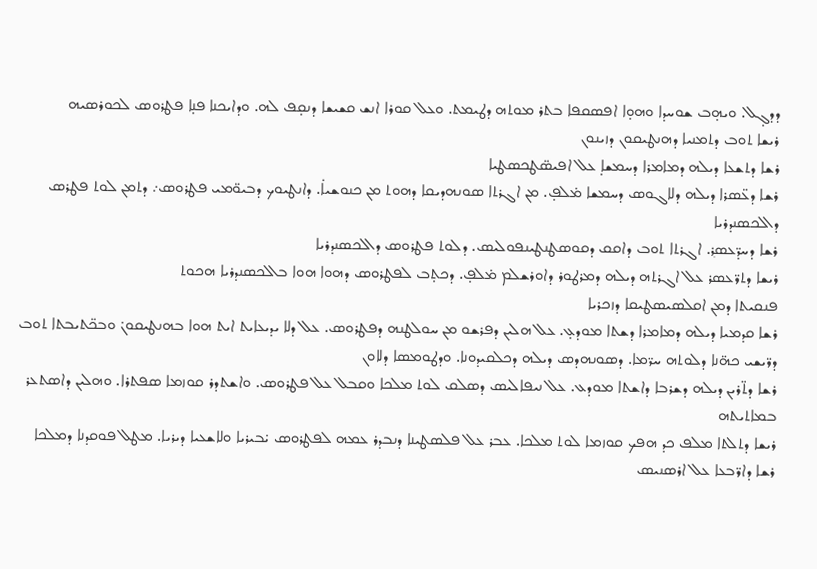ܕܕܓ̣ܠ. ܘܝܗ̣ܒ ܫܘܚܕܐ ܘܗܘ̣ܐ ܐܦܣܩܦܐ ܒܬܪ ܡܘܬܗ ܕܛܝܡܬ. ܘܥܠ ܩܘܪܐ ܐܢܫ ܩܫܝܫܐ ܕܢܩ̣ܦ ܠܗ. ܘܕܐܝܟܢܐ ܦܢ̣ܐ ܦܛܪܘܣ ܠܟܘܪܣܝܗ
ܪܝܫܐ ܬܘܒ ܕܬܡܢܝܐ ܕܗܢܛܝܩܘܢ ܕܙܝܢܘܢ
ܪܫܐ ܕܬܫܥܐ ܕܝܠܗ ܕܡܐܡܪܐ ܕܚܡܫܐ̣ ܥܠ ܐܦܝܣ̈ܛܟܣܛܝܐ
ܪܫܐ ܕܥ̈ܣܪܐ ܕܝܠܗ ܕܠܐܓܘܣ ܕܚܡܫܐ ܡ̇ܠܦ̣. ܡܢ ܐܓܪܬܐ ܣܘܢܗܕܝܩܐ ܕܗܘܬ ܡܢ ܟܢܘܫܝܐ̇. ܕܐܢܛܝܘܟ ܕܒܝܘ̈ܡܝ ܦܛܪܘܣ܇ ܕܬܡܢ ܠܘܬ ܦܛܪܣ ܕܐܠܟܣܢܕܪܝܐ
ܪܫܐ ܕܚܕ̈ܥܣܪ݂. ܐܓܪܬܐ ܬܘܒ ܕܐܩܩ ܕܩܘܣܛܢܛܝܢܦܘܠܝܣ. ܕܠܘܬ ܦܛܪܘܣ ܕܐܠܟܣܢܕܪܝܐ
ܪܝܫܐ ܕܬܪ̈ܥܣܪ ܥܠ ܐܓܪܬܗ ܕܝܠܗ ܕܡܪܛܘܪ ܕܐܘܪܫܠܡ ܡ̇ܠܦ̣. ܕܟܬ̣ܒ ܠܦܛܪܘܣ ܕܗܘܐ ܗܘܐ ܒܐܠܟܣܢܕܪܝܐ ܗܟܘܬ
ܦܢܩܝܬܐ ܕܡܢ ܐܩܠܣܝܣܛܝܩܐ ܕܙܟܪܝܐ
ܪܫܐ ܩܕܡܝܐ ܕܝܠܗ ܕܡܐܡܪܐ ܕܫܬܐ ܡܘܕܥ̣. ܥܠ ܗܠܝܢ ܕܦܪܫܘ ܡܢ ܚܘܠܛܢܗ ܕܦܛܪܘܣ. ܥܠ ܕܠܐ ܝܕܝܥܐܝܬ ܐܝܬ ܗܘܐ ܒܗܢܛܝܩܘܢ̇ ܘܒܟ̈ܬܝܒܬܐ ܬܘܒ ܕܪ̈ܝܫܝ ܟܗ̈ܢܐ ܕܠܘܬܗ ܚܪ̈ܡܐ. ܕܣܘܢܗܕܣ ܕܝܠܗ ܕܟܠܩܝܕܘܢܐ. ܘܕܛܘܡܣܐ ܕܠܐܘܢ
ܪܫܐ ܕܬ̈ܪܝܢ ܕܝܠܗ ܕܫܪܒܐ ܕܐܫܬܐ ܡܘܕܥ. ܥܠ ܢܝܦܐܠܝܣ ܕܣܠܩ ܠܘܬ ܡܠܟܐ ܘܩܒܠ ܥܠ ܦܛܪܘܣ. ܘܐܫܬܕܪ ܩܘܙܡܐ ܣܦܬܪܐ. ܘܗܠܝܢ ܕܐܣܬܥܪ ܒܡܐܬܝܬܗ
ܪܝܫܐ ܕܬܠܬܐ ܡܠܦ ܟܕ ܗܦܟ ܩܘܙܡܐ ܠܘܬ ܡܠܟܐ. ܥܒܪ ܥܠ ܦܠܣܛܝܢܐ ܕܢܒܕܪ ܥܡܗ ܠܦܛܪܘܣ ܝ̇ܒܝܪܝܐ ܘܠܐܫܥܝܐ ܕܝܪܝܐ. ܡܛܠ ܦܘܩܕܢܐ ܕܡܠܟܐ
ܪܫܐ ܕܐܪ̈ܒܥܐ ܥܠ ܐܪܣܢܝܣ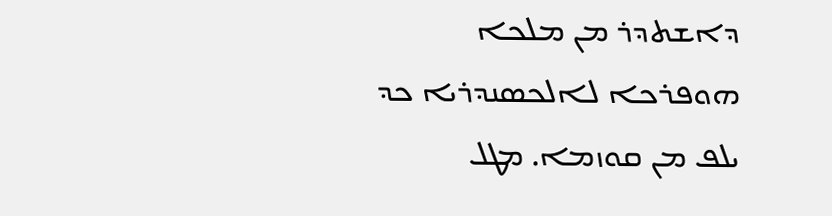ܕܐܫܬܕܪ ܡܢ ܡܠܟܐ ܗܘܦܪܟܐ ܠܐܠܟܣܢܕܪܝܐ ܟܕ ܝܠܦ ܡܢ ܩܘܙܡܐ. ܡܛܠ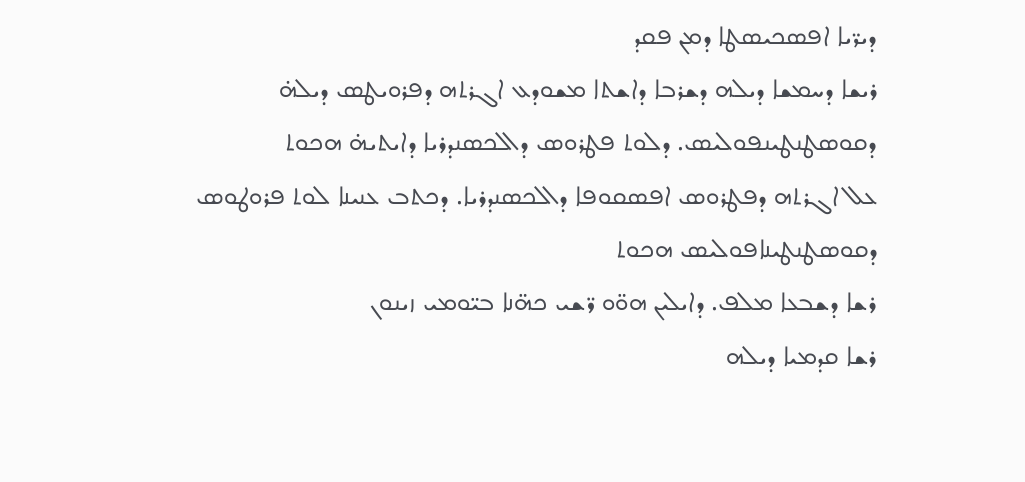ܕܝܪ̈ܝܐ ܐܦܣܟܝܣܛܐ ܕܡܢ ܦܩܕ
ܪܝܫܐ ܕܚܡܫܐ ܕܝܠܗ ܕܫܪܒܐ ܕܐܫܬܐ ܡܫܘܕܥ ܐܓܪܬܗ ܕܦܪܘܝܛܣ ܕܝܠܗ̇ ܕܩܘܣܛܢܛܝܢܦܘܠܝܣ. ܕܠܘܬ ܦܛܪܘܣ ܕܐܠܟܣܢܕܪܝܐ ܕܐܝܬܝܗ̇ ܗܟܘܬ
ܥܠ ܐܓܪܬܗ ܕܦܛܪܘܣ ܐܦܣܩܘܦܐ ܕܐܠܟܣܢܕܪܝܐ. ܕܟܬܒ ܥܢܝܢܐ ܠܘܬ ܦܪܘܛܘܣ ܕܩܘܣܛܢܛܝܢܐܦܘܠܝܣ ܗܟܘܬ
ܪܫܐ ܕܫܒܥܐ ܡܠܦ. ܕܐܝܠܝܢ ܗܘ̈ܘ ܪ̈ܫܝ ܟܗ̈ܢܐ ܒܝ̈ܘܡܝ ܙܝܢܘܢ
ܪܫܐ ܩܕܡܝܐ ܕܝܠܗ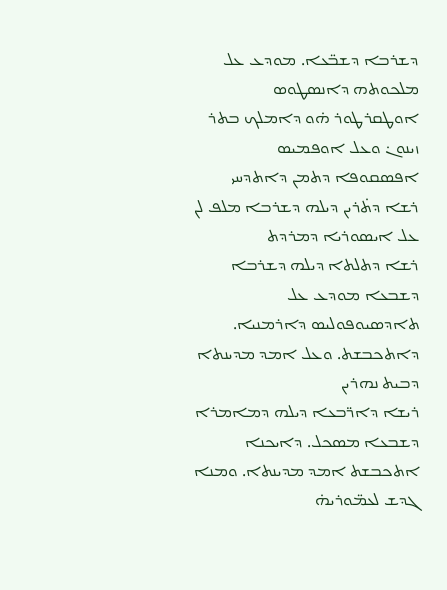ܕܫܪܒܐ ܕܫܒ̈ܥܐ. ܡܘܕܥ ܥܠ ܡܠܟܘܬܗ ܕܐܢܣܛܘܣ ܐܘܛܩܪܛܘܪ ܗ̇ܘ ܕܐܡܠܟ ܒܬܪ ܙܝܢܘܢ̇ ܘܥܠ ܐܘܦܡܝܣ ܐܦܣܩܘܦܐ ܕܬܡܢ ܕܐܬܕܚܝ
ܪܫܐ ܕܬ̇ܪܝܢ ܕܝܠܗ ܕܫܪܒܐ ܡܠܦ ܠܢ ܥܠ ܐܝܣܘܪܝܐ ܕܡܪܕܬ
ܪܫܐ ܕܬܠܬܐ ܕܝܠܗ ܕܫܪܒܐ ܕܫܒܥܐ ܡܘܕܥ ܥܠ ܬܐܕܣܝܘܦܘܠܝܣ ܕܐܪܡܢܝܐ. ܕܐܬܟܒܫܬ. ܘܥܠ ܐܡܕ ܡܕܝܢܬܐ ܕܒܝܬ ܢܗܪܝܢ
ܪܝܫܐ ܕܐܪ̈ܒܥܐ ܕܝܠܗ ܕܡܐܡܪܐ ܕܫܒܥܐ ܡܣܟܠ. ܕܐܝܟܢܐ ܐܬܟܒܫܬ ܐܡܕ ܡܕܝܢܬܐ. ܘܡܢܐ ܓܕܫ ܠܥܡ̈ܘܪܝܗ̇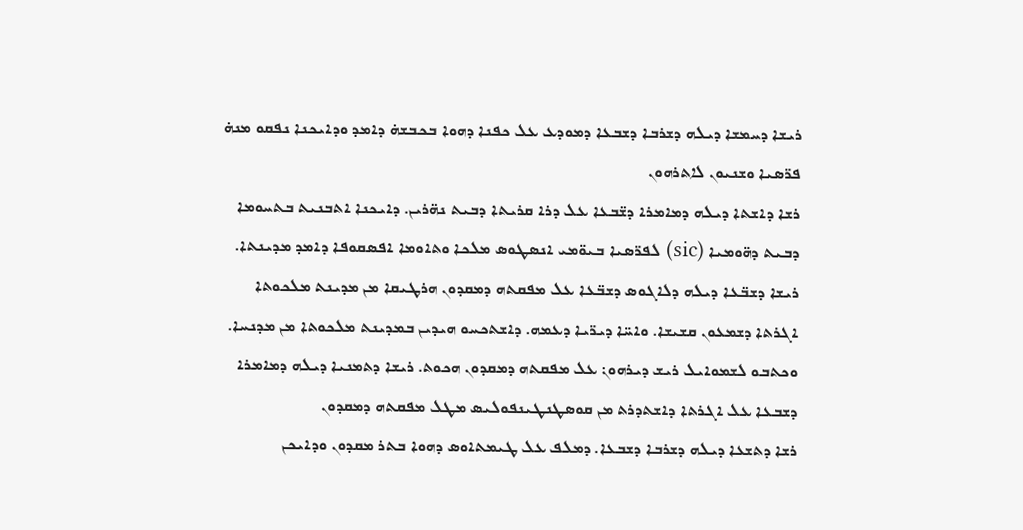ܪܝܫܐ ܕܚܡܫܐ ܕܝܠܗ ܕܫܪܒܐ ܕܫܒܥܐ ܕܡܘܕܥ ܥܠ ܟܦܢܐ ܕܗܘܐ ܒܟܒܫܗ̇ ܕܐܡܕ ܘܕܐܝܟܢܐ ܢܦܩܘ ܡܢܗ̇ ܦܪ̈ܣܝܐ ܘܫܢܝܘܢ ܠܐܬܪܗܘܢ
ܪܫܐ ܕܐܫܬܐ ܕܝܠܗ ܕܡܐܡܪܐ ܕܫ̈ܒܥܐ ܥܠ ܕܪܐ ܩܪܝܬܐ ܕܒܝܬ ܢܗ̈ܪܝܢ. ܕܐܝܟܢܐ ܐܬܒܢܝܬ ܒܬܚܘܡܐ ܕܒܝܬ ܕܗ̈ܘܡܝܐ (sic) ܠܦܪ̈ܣܝܐ ܒܝܘ̈ܡܝ ܐܢܣܛܘܣ ܡܠܟܐ ܘܬܐܘܡܐ ܐܦܣܩܘܦܐ ܕܐܡܕ ܡܕܝܢܬܐ.
ܪܝܫܐ ܕܫܒ̈ܥܐ ܕܝܠܗ ܕܠܐܓܘܣ ܕܫܒ̈ܥܐ ܥܠ ܡܦܩܬܗ ܕܡܩܕܘܢ ܗܪܛܝܩܐ ܡܢ ܡܕܝܢܬ ܡܠܟܘܬܐ
ܐܓܪܬܐ ܕܫܡܥܘܢ ܩܫܝܫܐ. ܘܐܚ̈ܐ ܕܝܪ̈ܝܐ ܕܥܡܗ. ܕܐܫܬܟܚܘ ܗܝܕܝܢ ܒܡܕܝܢܬ ܡܠܟܘܬܐ ܡܢ ܡܕܢܚܐ. ܘܟܬܒܘ ܠܫܡܘܐܝܠ ܪܝܫ ܕܝܪܗܘܢ̇ ܥܠ ܡܦܩܬܗ ܕܡܩܕܘܢ ܗܟܘܬ. ܪܝܫܐ ܕܬܡܢܝܐ ܕܝܠܗ ܕܡܐܡܪܐ ܕܫܒܥܐ ܥܠ ܐܓܪܬܐ ܕܐܫܬܕܪܬ ܡܢ ܩܘܣܛܢܛܝܢܦܘܠܝܣ ܡܛܠ ܡܦܩܬܗ ܕܡܩܕܘܢ
ܪܫܐ ܕܬܫܥܐ ܕܝܠܗ ܕܫܪܒܐ ܕܫܒܥܐ. ܕܡܠܦ ܥܠ ܛܝܡܬܐܘܣ ܕܗܘܐ ܒܬܪ ܡܩܕܘܢ ܘܕܐܝܟܢ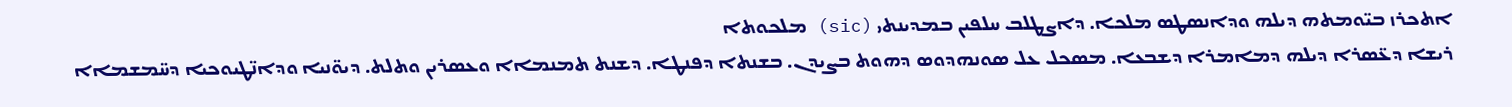ܐܬܟܪܙ ܒܝ̈ܘܡܬܗ ܕܝܠܗ ܘܕܐܢܣܛܣ ܡܠܟܐ. ܕܐܨܛܠܒ ܚܠܦܝܢ ܒܡܕܝܢܬܝ (sic) ܡܠܟܘܬܐ
ܪܝܫܐ ܕܥ̈ܣܪܐ ܕܝܠܗ ܕܡܐܡܪܐ ܕܫܒܥܐ. ܡܣܟܠ ܥܠ ܣܘܢܗܕܘܣ ܕܗܘܬ ܒܨܝܕܢ. ܒܫܢܬܐ ܕܦܢܛܐ. ܕܫܢܬ ܬܡܢܡܐܐ ܘܥܣܪܝܢ ܘܬܠܬ. ܕܝܘ̈ܢܝܐ ܘܕܐܢ̈ܛܝܘܟܝܐ ܕܚ̈ܡܫܡܐܐ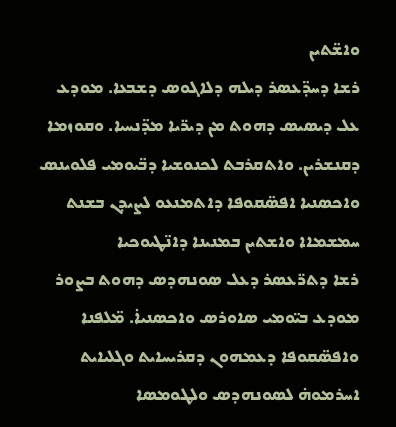ܘܐܫ̈ܬܝܢ
ܪܫܐ ܕܚܕ̈ܥܣܪ ܕܝܠܗ ܕܠܐܓܘܣ ܕܫܒܥܐ. ܡܘܕܥ ܥܠ ܕܝܣܝܣ ܕܗܘܬ ܡܢ ܕܝܪ̈ܝܐ ܡܕ̈ܢܚܝܐ. ܘܩܘܙܡܐ ܕܩܢܫܪܝܢ. ܘܐܬܩܪܒܬ ܠܟܢܘܫܝܐ ܕܒ̈ܝܘܡܝ ܦܠܘܝܢܣ ܘܐܟܣܢܝܐ ܐܦܣ̈ܩܘܦܐ ܕܐܬܡܢܥܘ ܠܨܝܕܢ ܒܫܢܬ ܚܡܫܡܐܐ ܘܐܫܬܝܢ ܒܡܢܝܢܐ ܕܐܢ̈ܛܝܘܟܝܐ
ܪܫܐ ܕܬܪ̈ܥܣܪ ܕܥܠ ܣܘܢܗܕܣ ܕܗܘܬ ܒܨܘܪ ܡܘܕܥ ܒܝ̈ܘܡܝ ܣܐܘܪܣ ܘܐܟܣܢܝܐ̇. ܡ̈ܠܦܢܐ ܘܐܦܣ̈ܩܘܦܐ ܕܥܡܗܘܢ ܕܩܪܝܚܐܝܬ ܘܓܠܝܐܝܬ ܐܚܪܡܘܗ̇ ܠܣܘܢܗܕܣ ܘܠܛܘܡܣܐ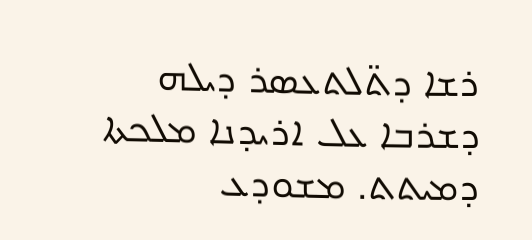ܪܫܐ ܕܬ̈ܠܬܥܣܪ ܕܝܠܗ ܕܫܪܒܐ ܥܠ ܐܪܝܕܢܐ ܡܠܟܬܐ ܕܡܝܬܬ. ܡܫܘܕܥ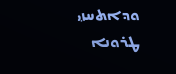ܘܕܐܬܚܙ݂ܝ ܛܪܘܢܐ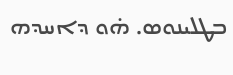ܒܛܠܝܢܘܣ. ܗ̇ܘ ܕܐܚܕܗ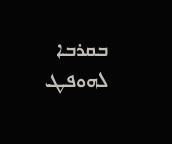ܒܩܪܒܐ ܠܗܘܦܛ